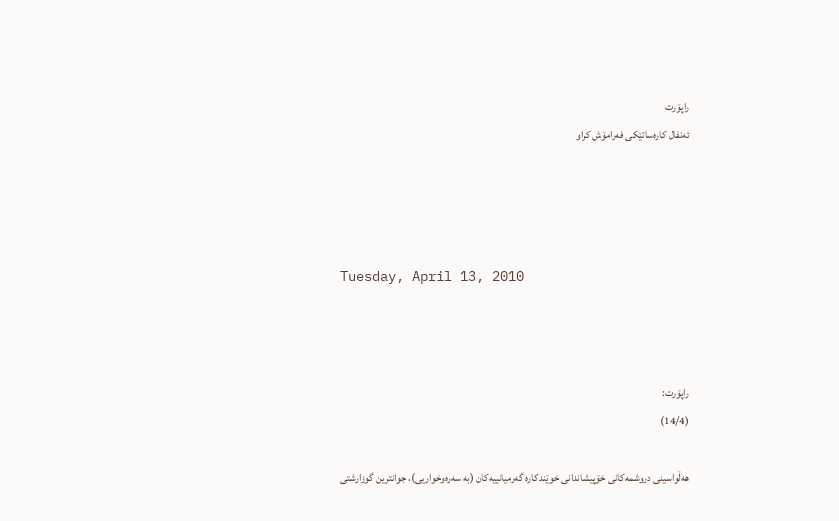راپۆرت
ئه‌نفال كاره‌ساتێكی‌ فه‌رامۆش كراو




Tuesday, April 13, 2010



راپۆرت:
(14/4)

هه‌ڵواسینی دروشمه‌كانی خۆپیشاندانی خوێندكاره‌ گه‌رمیانییه‌كان (به‌ سه‌ره‌وخواریی)، جوانترین گوزارشتی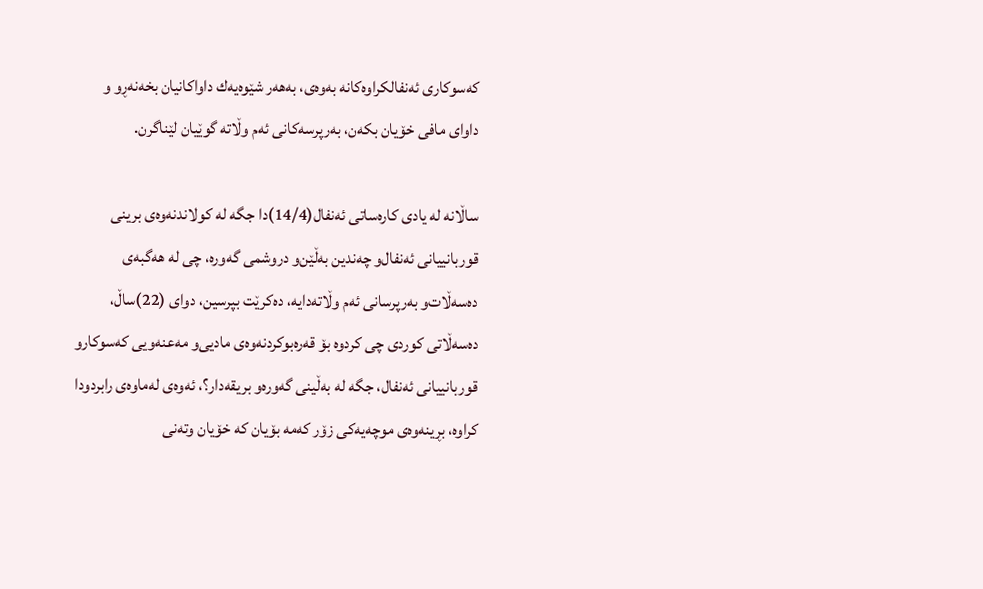كه‌سوكاری ئه‌نفالكراوه‌كانه‌ به‌وه‌ی، به‌هه‌ر شێوه‌یه‌ك داواكانیان بخه‌نه‌ڕو ‌و داوای مافی خۆیان بكه‌ن، به‌رپرسه‌كانی ئه‌م وڵاته‌ گوێیان لێناگرن.

ساڵانه‌ له‌ یادی كاره‌ساتی ئه‌نفال(14/4)دا جگه‌ له‌ كولاندنه‌وه‌ی برینی قوربانییانی‌ ئه‌نفال‌و چه‌ندین به‌ڵێن‌و دروشمی گه‌وره‌، چی له‌ هه‌گبه‌ی ده‌سه‌ڵات‌و به‌رپرسانی ئه‌م وڵاته‌دایه‌، ده‌كرێت بپرسین، دوای (22)ساڵ‌، ده‌سه‌ڵاتی كوردی‌ چی كردوه‌ بۆ قه‌ره‌بوكردنه‌وه‌ی مادیی‌و مه‌عنه‌ویی كه‌سوكارو قوربانییانی ئه‌نفال، جگه‌ له‌ به‌ڵینی گه‌وره‌و بریقه‌دار؟، ئه‌وه‌ی له‌ماوه‌ی رابردودا كراوه‌، بڕینه‌وه‌ی موچه‌یه‌كی زۆر كه‌مه‌ بۆیان كه‌ خۆیان وته‌نی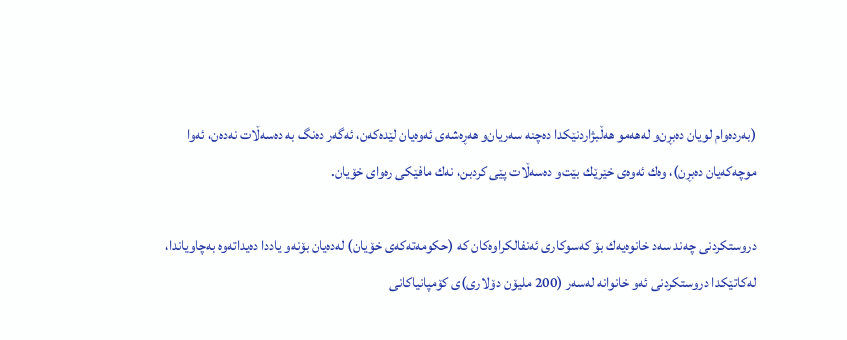(به‌رده‌وام لویان ده‌بڕن‌و له‌هه‌مو هه‌ڵبژاردنێكدا ده‌چنه‌ سه‌ریان‌و هه‌ڕه‌شه‌ی ئه‌وه‌یان لێده‌كه‌ن، ئه‌گه‌ر ده‌نگ به‌ ده‌سه‌ڵات نه‌ده‌ن، ئه‌وا موچه‌كه‌یان ده‌بڕن)، وه‌ك ئه‌وه‌ی خێرێك بێت‌و ده‌سه‌ڵات پێی كردبن، نه‌ك مافێكی ره‌وای خۆیان.

دروستكردنی چه‌ند سه‌د خانوه‌یه‌ك بۆ كه‌سوكاری ئه‌نفالكراوه‌كان كه‌ (حكومه‌ته‌كه‌ی خۆیان) له‌ده‌یان بۆنه‌و یاددا ده‌یداته‌وه‌ به‌چاویاندا، له‌كاتێكدا دروستكردنی ئه‌و خانوانه‌ له‌سه‌ر (200 ملیۆن دۆلاری)ی كۆمپانیاكانی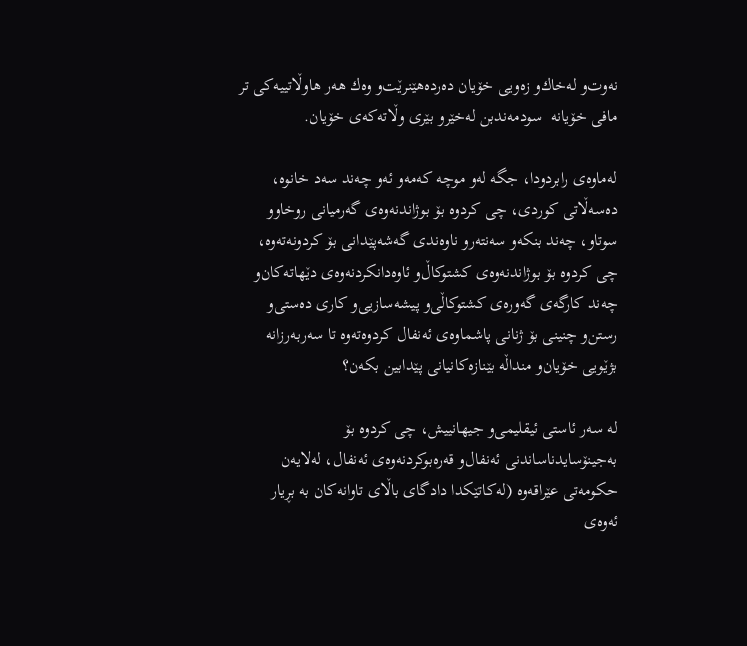نه‌وت‌و له‌خاك‌و زه‌ویی خۆیان ده‌رده‌هێنرێت‌و وه‌ك هه‌ر هاوڵاتییه‌كی تر مافی خۆیانه‌  سودمه‌ندبن له‌خێر‌و بێری وڵاته‌كه‌ی خۆیان.

له‌ماوه‌ی رابردودا، جگه‌ له‌و موچه‌ كه‌مه‌و ئه‌و چه‌ند سه‌د خانوه‌، ده‌سه‌ڵاتی كوردی، چی كردوه‌ بۆ بوژاندنه‌وه‌ی گه‌رمیانی روخاو‌و سوتاو، چه‌ند بنكه‌و سه‌نته‌رو ناوه‌ندی گه‌شه‌پێدانی بۆ كردونه‌ته‌وه‌، چی كردوه‌ بۆ بوژاندنه‌وه‌ی كشتوكاڵ‌‌و ئاوه‌دانكردنه‌وه‌ی دێهاته‌كان‌و چه‌ند كارگه‌ی گه‌وره‌ی كشتوكاڵی‌و پیشه‌سازیی‌و كاری ده‌ستی‌و رستن‌و چنینی بۆ ژنانی پاشماوه‌ی ئه‌نفال كردوه‌ته‌وه‌ تا سه‌ربه‌رزانه‌ بژێویی خۆیان‌و منداڵه‌ بێنازه‌كانیانی پێدابین بكه‌ن؟

له‌ سه‌ر ئاستی ئیقلیمی‌و جیهانییش، چی كردوه‌ بۆ به‌جینۆسایدناساندنی ئه‌نفال‌و قه‌ره‌بوكردنه‌وه‌ی ئه‌نفال، له‌لایه‌ن حكومه‌تی عێراقه‌وه‌ (له‌كاتێكدا دادگای باڵای تاوانه‌كان به‌ بڕیار ئه‌وه‌ی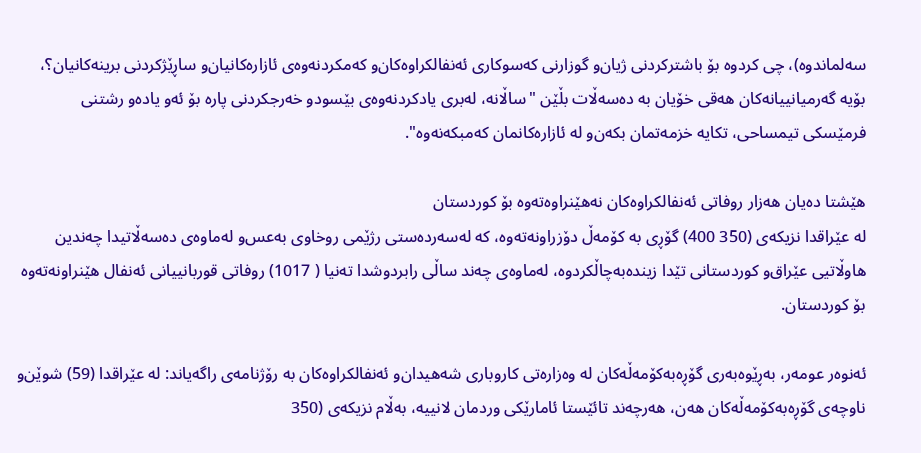سه‌لماندوه‌)، چی كردوه‌ بۆ باشتركردنی ژیان‌و گوزارنی كه‌سوكاری ئه‌نفالكراوه‌كان‌و كه‌مكردنه‌وه‌ی ئازاره‌كانیان‌و ساڕێژكردنی برینه‌كانیان؟، بۆیه‌ گه‌رمیانییانه‌كان هه‌قی خۆیان به‌ ده‌سه‌ڵات بڵێن "ساڵانه‌، له‌بری یادكردنه‌وه‌ی بێسودو خه‌رجكردنی پاره‌ بۆ ئه‌و یاده‌و رشتنی فرمێسكی تیمساحی، تكایه‌ خزمه‌تمان بكه‌ن‌و له‌ ئازاره‌كانمان كه‌مبكه‌نه‌وه‌".

هێشتا ده‌یان هه‌زار روفاتی ئه‌نفالكراوه‌كان نه‌هێنراوه‌ته‌وه‌ بۆ كوردستان
له‌ عێراقدا نزیكه‌ی‌ (350 400) گۆڕی‌ به‌ كۆمه‌ڵ‌ دۆزراونه‌ته‌وه‌، كه‌ له‌سه‌رده‌ستی رژێمی روخاوی به‌عس‌و له‌ماوه‌ی ده‌سه‌ڵاتیدا چه‌ندین هاوڵاتیی عێراق‌و كوردستانی تێدا زینده‌به‌چاڵكردوه‌، له‌ماوه‌ی‌ چه‌ند ساڵی‌ رابردوشدا ته‌نیا ( 1017) روفاتی‌ قوربانییانی‌ ئه‌نفال هێنراونه‌ته‌وه‌ بۆ كوردستان.

ئه‌نوه‌ر عومه‌ر، به‌ڕێوه‌به‌ری‌ گۆڕه‌به‌كۆمه‌ڵه‌كان له‌ وه‌زاره‌تی‌ كاروباری‌ شه‌هیدان‌و ئه‌نفالكراوه‌كان به‌ رۆژنامه‌ی‌ راگه‌یاند: له‌ عێراقدا (59) شوێن‌و ناوچه‌ی‌ گۆڕه‌به‌كۆمه‌ڵه‌كان هه‌ن، هه‌رچه‌ند تائێستا ئامارێكی‌ وردمان لانییه‌، به‌ڵام نزیكه‌ی‌ (350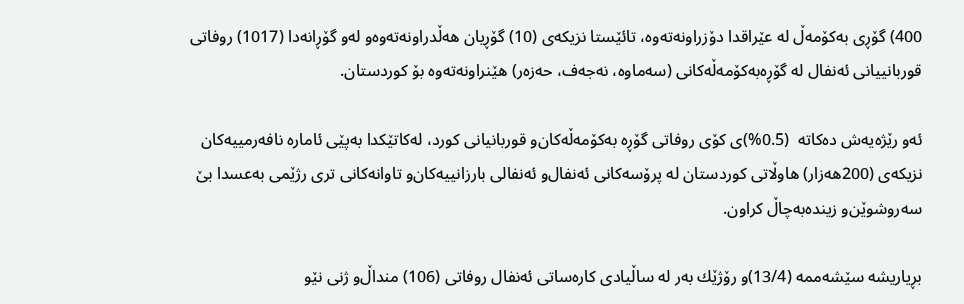400) گۆڕی‌ به‌كۆمه‌ڵ‌ له‌ عێراقدا دۆزراونه‌ته‌وه‌، تائێستا نزیكه‌ی‌ (10) گۆڕیان هه‌ڵدراونه‌ته‌وه‌‌و له‌و گۆڕانه‌دا (1017) روفاتی‌ قوربانییانی‌ ئه‌نفال له‌ گۆڕه‌به‌كۆمه‌ڵه‌كانی‌ (سه‌ماوه‌، نه‌جه‌ف، حه‌زه‌ر) هێنراونه‌ته‌وه‌ بۆ كوردستان.

ئه‌و رێژه‌یه‌ش ده‌كاته‌  (0.5%)ی كۆی روفاتی گۆڕه‌ به‌كۆمه‌ڵه‌كان‌و قوربانیانی كورد، له‌كاتێكدا به‌پێی ئاماره‌ نافه‌رمییه‌كان نزیكه‌ی (200هه‌زار) هاوڵاتی كوردستان له‌ پرۆسه‌كانی ئه‌نفال‌و ئه‌نفالی بارزانییه‌كان‌و تاوانه‌كانی تری رژێمی به‌عسدا بێ سه‌روشوێن‌و زینده‌به‌چاڵ كراون.

بڕیاریشه‌ سێشه‌ممه‌ (13/4)و رۆژێك به‌ر له‌ ساڵیادی‌ كاره‌ساتی‌ ئه‌نفال روفاتی (106) منداڵ‌‌و ژنی‌ نێو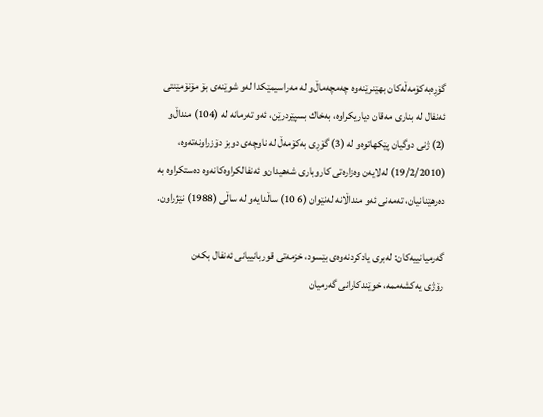گۆڕه‌به‌كۆمه‌ڵه‌كان بهێنرێنه‌وه‌ چه‌مچه‌ماڵ‌‌و له‌ مه‌راسیمێكدا له‌و شوێنه‌ی بۆ مۆنۆمێنتی ئه‌نفال له‌ بناری مه‌قان دیاریكراوه‌، به‌خاك بسپێردرێن، ئه‌و ته‌رمانه‌ له‌ (104) منداڵ‌‌و (2) ژنی‌ دوگیان پێكهاتوه‌‌و له‌ (3) گۆڕی‌ به‌كۆمه‌ڵ‌ له‌ ناوچه‌ی‌ دوبز دۆزراونه‌ته‌وه‌، (19/2/2010) له‌لایه‌ن وه‌زاره‌تی‌ كاروباری‌ شه‌هیدان‌و ئه‌نفالكراوه‌كانه‌وه‌ ده‌ستكراوه‌ به‌ ده‌رهێنانیان، ته‌مه‌نی‌ ئه‌و منداڵانه‌ له‌نێوان (6 10) ساڵدایه‌‌و له‌ ساڵی‌ (1988) نێژراون.

گه‌رمیانییه‌كان: له‌بری یادكردنه‌وه‌ی بێسود، خزمه‌تی قوربانییانی ئه‌نفال بكه‌ن
رۆژی یه‌كشه‌ممه‌، خوێندكارانی گه‌رمیان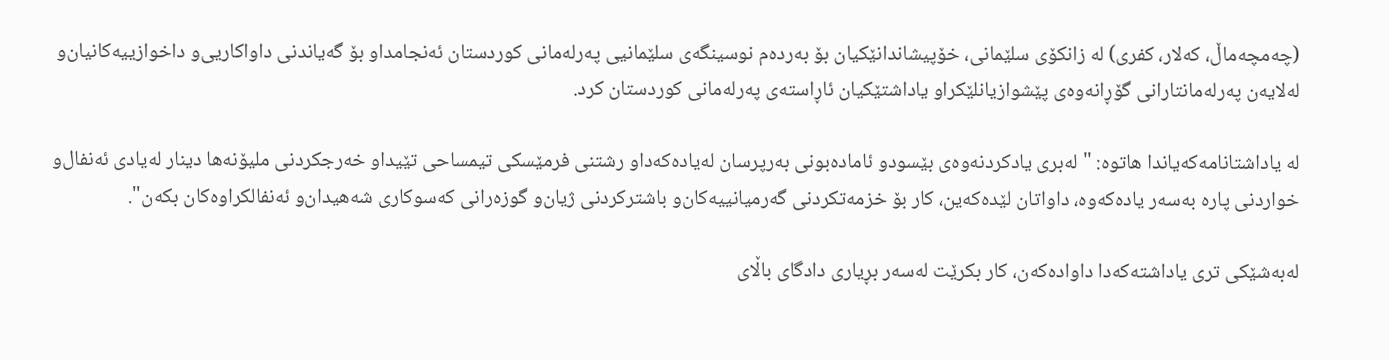(چه‌مچه‌ماڵ‌، كه‌لار، كفری) له‌ زانكۆی سلێمانی، خۆپیشاندانێكیان بۆ به‌رده‌م نوسینگه‌ی سلێمانیی په‌رله‌مانی كوردستان ئه‌نجامداو بۆ گه‌یاندنی داواكاریی‌و داخوازییه‌كانیان‌و له‌لایه‌ن په‌رله‌مانتارانی گۆڕانه‌وه‌ی پێشوازیانلێكرا‌و یاداشتێكیان ئاڕاسته‌ی په‌رله‌مانی كوردستان كرد.

له‌ یاداشتانامه‌كه‌یاندا هاتوه‌: "له‌بری یادكردنه‌وه‌ی بێسود‌و ئاماده‌بونی به‌رپرسان له‌یاده‌كه‌داو رشتنی فرمێسكی تیمساحی تێیدا‌و خه‌رجكردنی ملیۆنه‌ها دینار له‌یادی ئه‌نفال‌و خواردنی پاره‌ به‌سه‌ر یاده‌كه‌وه‌، داواتان لێده‌كه‌ین، كار بۆ خزمه‌تكردنی گه‌رمیانییه‌كان‌و باشتركردنی ژیان‌و گوزه‌رانی كه‌سوكاری شه‌هیدان‌و ئه‌نفالكراوه‌كان بكه‌ن".

له‌به‌شێكی تری یاداشته‌كه‌دا داواده‌كه‌ن، كار بكرێت له‌سه‌ر بڕیاری دادگای باڵای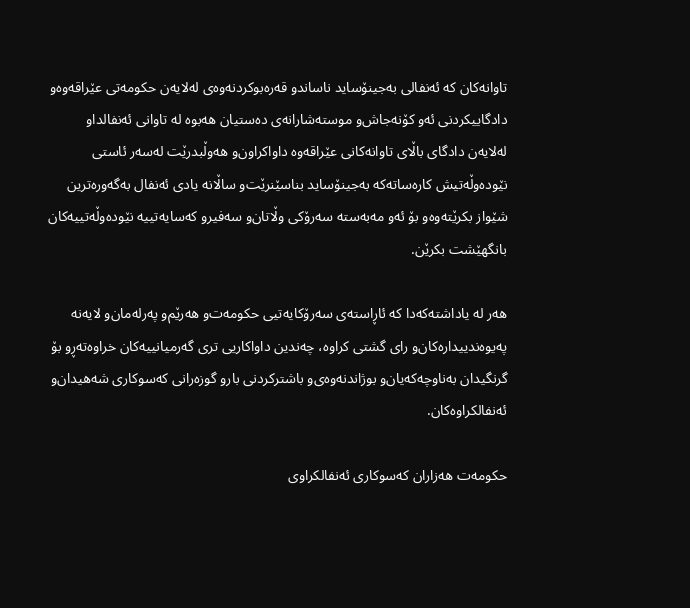تاوانه‌كان كه‌ ئه‌نفالی به‌جینۆساید ناساندو قه‌ره‌بوكردنه‌وه‌ی له‌لایه‌ن حكومه‌تی عێراقه‌وه‌و دادگاییكردنی ئه‌و كۆنه‌جاش‌و موسته‌شارانه‌ی ده‌ستیان هه‌بوه‌ له‌ تاوانی ئه‌نفالداو له‌لایه‌ن دادگای باڵای تاوانه‌كانی عێراقه‌وه‌ داواكراون‌و هه‌وڵبدرێت له‌سه‌ر ئاستی نێوده‌وڵه‌تیش كاره‌ساته‌كه‌ به‌جینۆساید بناسێنرێت‌و ساڵانه‌ یادی ئه‌نفال به‌گه‌وره‌ترین شێواز بكرێته‌وه‌‌و بۆ ئه‌و مه‌به‌سته‌ سه‌رۆكی وڵاتان‌و سه‌فیرو كه‌سایه‌تییه‌ نێوده‌وڵه‌تییه‌كان بانگهێشت بكرێن.

هه‌ر له‌ یاداشته‌كه‌دا كه‌ ئاڕاسته‌ی سه‌رۆكایه‌تیی حكومه‌ت‌و هه‌رێم‌و په‌رله‌مان‌و لایه‌نه‌ په‌یوه‌ندییداره‌كان‌و رای گشتی كراوه‌، چه‌ندین داواكاریی تری گه‌رمیانییه‌كان خراوه‌ته‌ڕو بۆ گرنگیدان به‌ناوچه‌كه‌یان‌و بوژاندنه‌وه‌ی‌‌و باشتركردنی بارو گوزه‌رانی كه‌سوكاری شه‌هیدان‌و ئه‌نفالكراوه‌كان.

حكومه‌ت هه‌زاران كه‌سوكاری‌ ئه‌نفالكراوی‌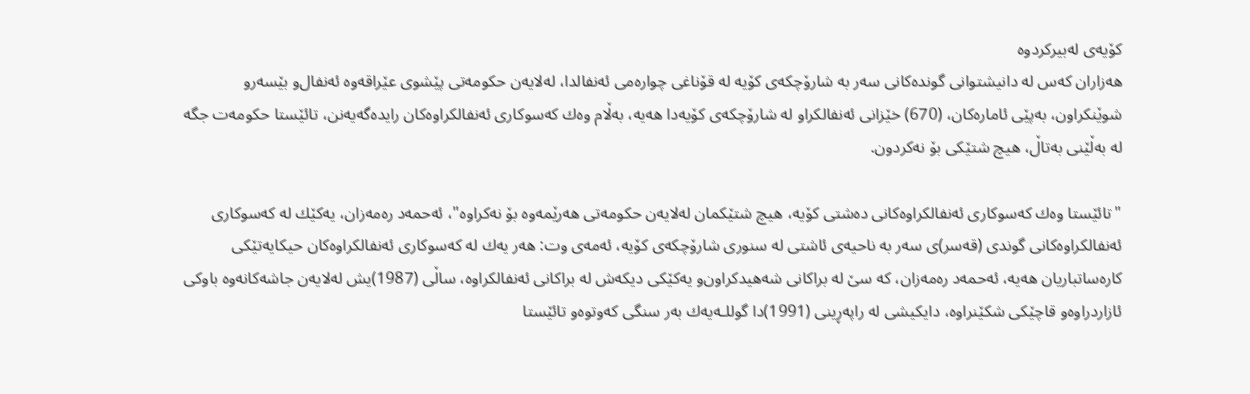كۆیه‌ی‌ له‌بیركردوه‌
هه‌زاران كه‌س له‌ دانیشتوانی‌ گونده‌كانی‌ سه‌ر به‌ شارۆچكه‌ی‌ كۆیه‌ له‌ قۆناغی‌ چواره‌می‌ ئه‌نفالدا، له‌لایه‌ن حكومه‌تی‌ پێشوی‌ عێراقه‌وه‌ ئه‌نفال‌و بێسه‌رو شوێنكراون، به‌پێی‌ ئاماره‌كان، (670) خێزانی‌ ئه‌نفالكراو له‌ شارۆچكه‌ی‌ كۆیه‌دا هه‌یه‌، به‌ڵام وه‌ك كه‌سوكاری‌ ئه‌نفالكراوه‌كان رایده‌گه‌یه‌نن، تائێستا حكومه‌ت جگه‌ له‌ به‌ڵێنی‌ به‌تاڵ‌، هیچ شتێكی‌ بۆ نه‌كردون.

"تائێستا وه‌ك كه‌سوكاری‌ ئه‌نفالكراوه‌كانی‌ ده‌شتی‌ كۆیه‌، هیچ شتێكمان له‌لایه‌ن حكومه‌تی‌ هه‌رێمه‌وه‌ بۆ نه‌كراوه‌"، ئه‌حمه‌د ره‌مه‌زان، یه‌كێك له‌ كه‌سوكاری‌ ئه‌نفالكراوه‌كانی‌ گوندی‌ (قه‌سر)ی‌ سه‌ر به‌ ناحیه‌ی‌ ئاشتی‌ له‌ سنوری‌ شارۆچكه‌ی‌ كۆیه‌، ئه‌مه‌ی‌ وت: هه‌ر یه‌ك له‌ كه‌سوكاری‌ ئه‌نفالكراوه‌كان حیكایه‌تێكی‌ كاره‌ساتباریان هه‌یه‌، ئه‌حمه‌د ره‌مه‌زان، كه‌ سێ‌ له‌ براكانی‌ شه‌هیدكراون‌و یه‌كێكی‌ دیكه‌ش له‌ براكانی‌ ئه‌نفالكراوه‌، ساڵی‌ (1987)یش له‌لایه‌ن جاشه‌كانه‌وه‌ باوكی‌ ئازاردراوه‌‌و قاچێكی‌ شكێنراوه‌، دایكیشی‌ له‌ راپه‌ڕینی‌ (1991)دا گوللـه‌یه‌ك به‌ر سنگی‌ كه‌وتوه‌‌و تائێستا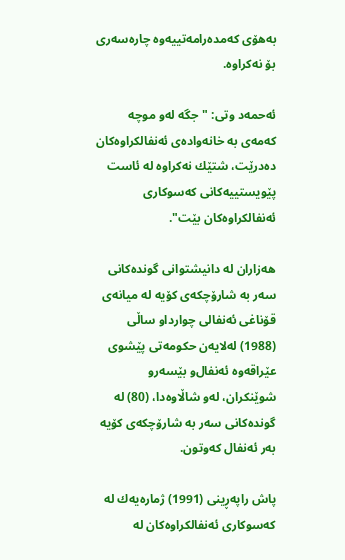به‌هۆی‌ كه‌مده‌رامه‌تییه‌وه‌ چاره‌سه‌ری‌ بۆ نه‌كراوه‌.

ئه‌حمه‌د وتی‌: "جگه‌ له‌و موچه‌ كه‌مه‌ی‌ به‌ خانه‌واده‌ی‌ ئه‌نفالكراوه‌كان ده‌درێت، شتێك نه‌كراوه‌ له‌ ئاست پێویستییه‌كانی‌ كه‌سوكاری‌ ئه‌نفالكراوه‌كان بێت".

هه‌زاران له‌ دانیشتوانی‌ گونده‌كانی‌ سه‌ر به‌ شارۆچكه‌ی‌ كۆیه‌ له‌ میانه‌ی‌ قۆناغی‌ ئه‌نفالی‌ چواردا‌و ساڵی‌ (1988) له‌لایه‌ن حكومه‌تی‌ پێشوی‌ عێراقه‌وه‌ ئه‌نفال‌و بێسه‌رو شوێنكران، له‌و شاڵاوه‌دا، (80) له‌ گونده‌كانی‌ سه‌ر به‌ شارۆچكه‌ی‌ كۆیه‌ به‌ر ئه‌نفال كه‌وتون.

پاش راپه‌ڕینی‌ (1991) ژماره‌یه‌ك له‌ كه‌سوكاری‌ ئه‌نفالكراوه‌كان له‌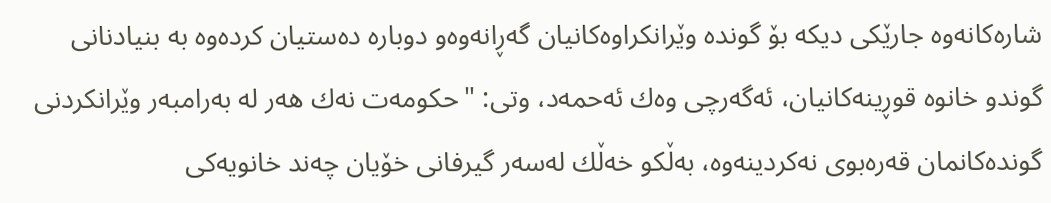شاره‌كانه‌وه‌ جارێكی‌ دیكه‌ بۆ گونده‌ وێرانكراوه‌كانیان گه‌ڕانه‌وه‌‌و دوباره‌ ده‌ستیان كرده‌وه‌ به‌ بنیادنانی‌ گوند‌و خانوه‌ قوڕینه‌كانیان، ئه‌گه‌رچی‌ وه‌ك ئه‌حمه‌د، وتی‌: "حكومه‌ت نه‌ك هه‌ر له‌ به‌رامبه‌ر وێرانكردنی‌ گونده‌كانمان قه‌ره‌بوی‌ نه‌كردینه‌وه‌، به‌ڵكو خه‌ڵك له‌سه‌ر گیرفانی‌ خۆیان چه‌ند خانویه‌كی‌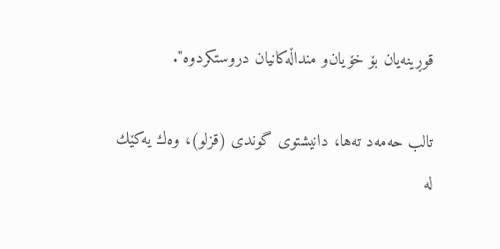قوڕینه‌یان بۆ خۆیان‌و منداڵه‌كانیان دروستكردوه‌".

تالب حه‌مه‌د ته‌ها، دانیشتوی‌ گوندی‌ (قزلو)، وه‌ك یه‌كێك له‌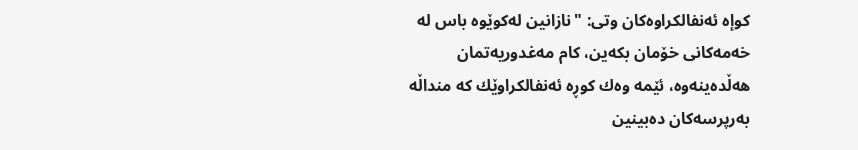كوإه‌ ئه‌نفالكراوه‌كان وتی‌: "نازانین له‌كوێوه‌ باس له‌ خه‌مه‌كانی‌ خۆمان بكه‌ین، كام مه‌غدوریه‌تمان هه‌ڵده‌ینه‌وه‌، ئێمه‌ وه‌ك كوڕه‌ ئه‌نفالكراوێك كه‌ منداڵه‌ به‌رپرسه‌كان ده‌بینین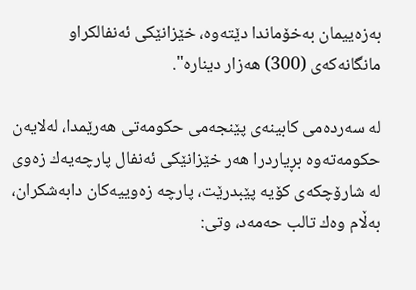به‌زه‌ییمان به‌خۆماندا دێته‌وه‌، خێزانێكی‌ ئه‌نفالكراو مانگانه‌كه‌ی‌ (300) هه‌زار دیناره‌".

له‌ سه‌رده‌می‌ كابینه‌ی‌ پێنجه‌می‌ حكومه‌تی‌ هه‌رێمدا، له‌لایه‌ن حكومه‌ته‌وه‌ بڕیاردرا هه‌ر خێزانێكی‌ ئه‌نفال پارچه‌یه‌ك زه‌وی‌ له‌ شارۆچكه‌ی‌ كۆیه‌ پێبدرێت، پارچه‌ زه‌وییه‌كان دابه‌شكران، به‌ڵام وه‌ك تالب حه‌مه‌د، وتی‌: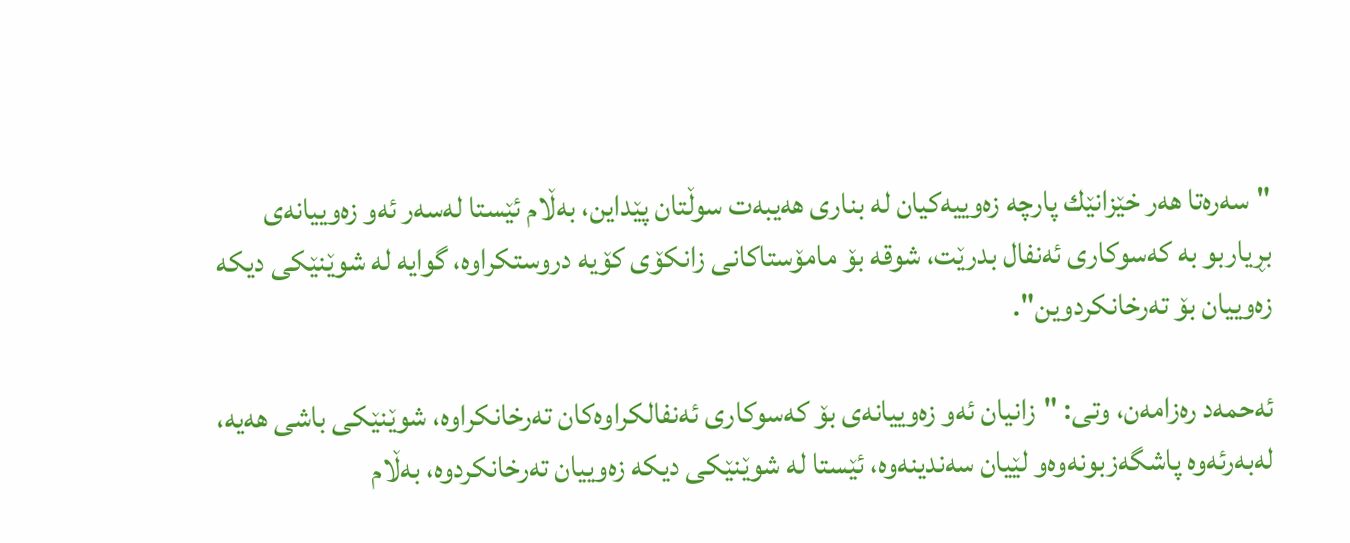"سه‌ره‌تا هه‌ر خێزانێك پارچه‌ زه‌وییه‌كیان له‌ بناری‌ هه‌یبه‌ت سوڵتان پێداین، به‌ڵام ئێستا له‌سه‌ر ئه‌و زه‌وییانه‌ی‌ بڕیاربو به‌ كه‌سوكاری‌ ئه‌نفال بدرێت، شوقه‌ بۆ مامۆستاكانی‌ زانكۆی‌ كۆیه‌ دروستكراوه‌، گوایه‌ له‌ شوێنێكی‌ دیكه‌ زه‌وییان بۆ ته‌رخانكردوین".

ئه‌حمه‌د ره‌زامه‌ن، وتی‌: "زانیان ئه‌و زه‌وییانه‌ی‌ بۆ كه‌سوكاری‌ ئه‌نفالكراوه‌كان ته‌رخانكراوه‌، شوێنێكی‌ باشی‌ هه‌یه‌، له‌به‌رئه‌وه‌ پاشگه‌زبونه‌وه‌‌و لێیان سه‌ندینه‌وه‌، ئێستا له‌ شوێنێكی‌ دیكه‌ زه‌وییان ته‌رخانكردوه‌، به‌ڵام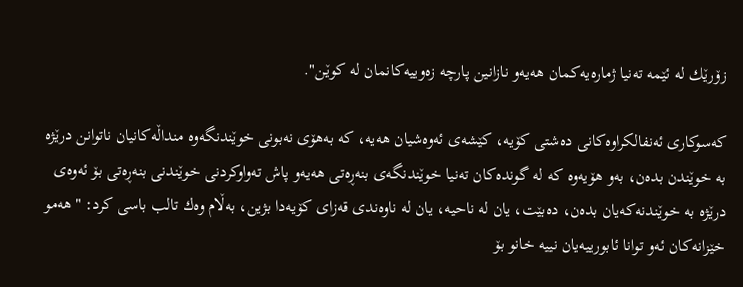زۆرێك له‌ ئێمه‌ ته‌نیا ژماره‌یه‌كمان هه‌یه‌‌و نازانین پارچه‌ زه‌وییه‌كانمان له‌ كوێن".

كه‌سوكاری‌ ئه‌نفالكراوه‌كانی‌ ده‌شتی‌ كۆیه‌، كێشه‌ی‌ ئه‌وه‌شیان هه‌یه‌، كه‌ به‌هۆی‌ نه‌بونی‌ خوێندنگه‌وه‌ منداڵه‌كانیان ناتوانن درێژه‌ به‌ خوێندن بده‌ن، به‌و هۆیه‌وه‌ كه‌ له‌ گونده‌كان ته‌نیا خوێندنگه‌ی‌ بنه‌ڕه‌تی‌ هه‌یه‌‌و پاش ته‌واوكردنی‌ خوێندنی‌ بنه‌ڕه‌تی‌ بۆ ئه‌وه‌ی‌ درێژه‌ به‌ خوێندنه‌كه‌یان بده‌ن، ده‌بێت، یان له‌ ناحیه‌، یان له‌ ناوه‌ندی‌ قه‌زای‌ كۆیه‌دا بژین، به‌ڵام وه‌ك تالب باسی‌ كرد: "هه‌مو خێزانه‌كان ئه‌و توانا ئابورییه‌یان نییه‌ خانو بۆ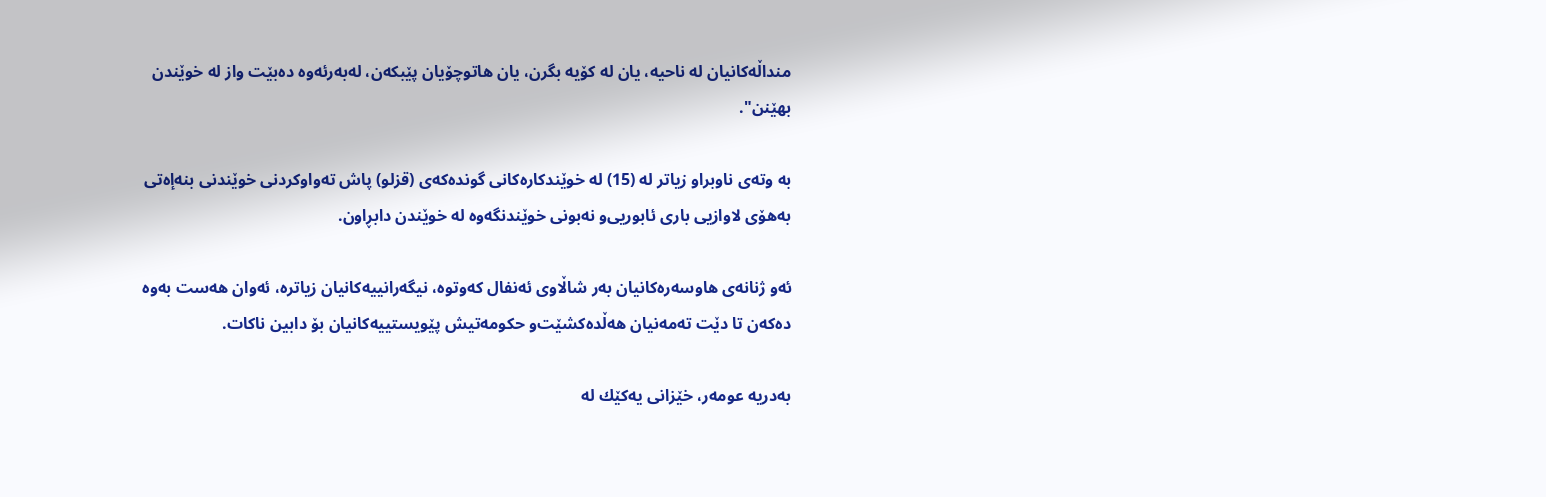منداڵه‌كانیان له‌ ناحیه‌، یان له‌ كۆیه‌ بگرن، یان هاتوچۆیان پێبكه‌ن، له‌به‌رئه‌وه‌ ده‌بێت واز له‌ خوێندن بهێنن".

به‌ وته‌ی‌ ناوبراو زیاتر له‌ (15) له‌ خوێندكاره‌كانی‌ گونده‌كه‌ی‌ (قزلو) پاش ته‌واوكردنی‌ خوێندنی‌ بنه‌إه‌تی‌ به‌هۆی‌ لاوازیی‌ باری‌ ئابوریی‌‌و نه‌بونی‌ خوێندنگه‌وه‌ له‌ خوێندن دابڕاون.

ئه‌و ژنانه‌ی‌ هاوسه‌ره‌كانیان به‌ر شاڵاوی‌ ئه‌نفال كه‌وتوه‌، نیگه‌رانییه‌كانیان زیاتره‌، ئه‌وان هه‌ست به‌وه‌ ده‌كه‌ن تا دێت ته‌مه‌نیان هه‌ڵده‌كشێت‌و حكومه‌تیش پێویستییه‌كانیان بۆ دابین ناكات.

به‌دریه‌ عومه‌ر، خێزانی‌ یه‌كێك له‌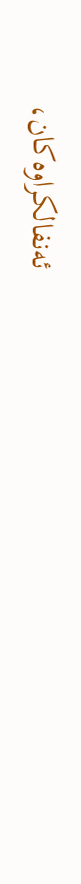ئه‌نفالكراوه‌كان،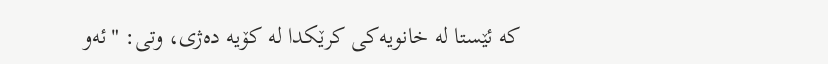كه‌ ئێستا له‌ خانویه‌كی‌ كرێكدا له‌ كۆیه‌ ده‌ژی‌، وتی‌: "ئه‌و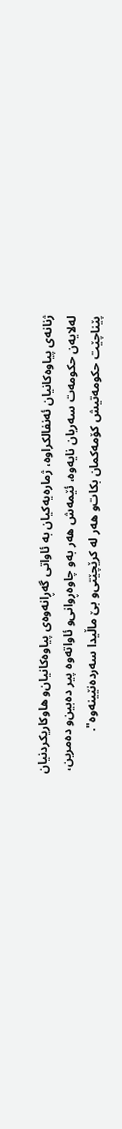ژنانه‌ی‌ پیاوه‌كانیان ئه‌نفالكراوه‌، ژماره‌یه‌كیان به‌ ئاواتی‌ گه‌ڕانه‌وه‌ی‌ پیاوه‌كانیان‌و هاوكاریكردنیان له‌لایه‌ن حكومه‌ت سه‌ریان نایه‌وه‌، ئێمه‌ش هه‌ر به‌و چاوه‌ڕوانی‌‌و ئاواته‌وه‌ پیر ده‌بین‌و ده‌مرین، پێناچێت حكومه‌تیش كۆمه‌كمان بكات‌و هه‌ر له‌ كرێچێتی‌‌و بێ‌ ماڵیدا سه‌رده‌نێینه‌وه‌".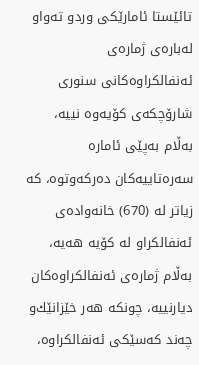تائێستا ئامارێكی‌ ورد‌و ته‌واو له‌باره‌ی‌ ژماره‌ی‌ ئه‌نفالكراوه‌كانی‌ سنوری‌ شارۆچكه‌ی‌ كۆیه‌وه‌ نییه‌، به‌ڵام به‌پێی‌ ئاماره‌ سه‌ره‌تاییه‌كان ده‌ركه‌وتوه‌، كه‌ زیاتر له‌ (670) خانه‌واده‌ی‌ ئه‌نفالكراو له‌ كۆیه‌ هه‌یه‌، به‌ڵام ژماره‌ی‌ ئه‌نفالكراوه‌كان دیارنییه‌، چونكه‌ هه‌ر خێزانێك‌و چه‌ند كه‌سێكی‌ ئه‌نفالكراوه‌،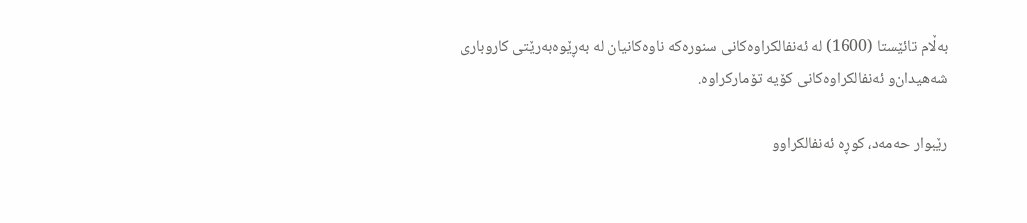به‌ڵام تائێستا (1600) له‌ ئه‌نفالكراوه‌كانی‌ سنوره‌كه‌ ناوه‌كانیان له‌ به‌ڕێوه‌به‌رێتی‌ كاروباری‌ شه‌هیدان‌و ئه‌نفالكراوه‌كانی‌ كۆیه‌ تۆماركراوه‌.

رێبوار حه‌مه‌د، كوڕه‌ ئه‌نفالكراو‌و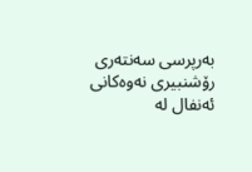به‌رپرسی‌ سه‌نته‌ری‌ رۆشنبیری‌ نه‌وه‌كانی‌ ئه‌نفال له‌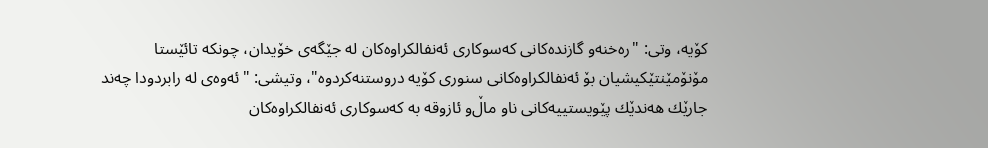كۆیه‌، وتی‌: "ره‌خنه‌‌و گازنده‌كانی‌ كه‌سوكاری‌ ئه‌نفالكراوه‌كان له‌ جێگه‌ی‌ خۆیدان، چونكه‌ تائێستا مۆنۆمێنتێكیشیان بۆ ئه‌نفالكراوه‌كانی‌ سنوری‌ كۆیه‌ دروستنه‌كردوه‌"، وتیشی‌: "ئه‌وه‌ی‌ له‌ رابردودا چه‌ند جارێك هه‌ندێك پێویستییه‌كانی‌ ناو ماڵ‌‌و ئازوقه‌ به‌ كه‌سوكاری‌ ئه‌نفالكراوه‌كان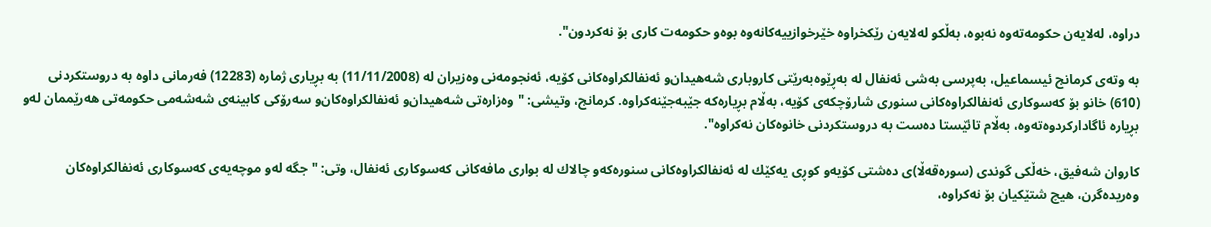دراوه‌، له‌لایه‌ن حكومه‌ته‌وه‌ نه‌بوه‌، به‌ڵكو له‌لایه‌ن رێكخراوه‌ خێرخوازییه‌كانه‌وه‌ بوه‌‌و حكومه‌ت كاری‌ بۆ نه‌كردون".

به‌ وته‌ی‌ كرمانج ئیسماعیل، به‌پرسی‌ به‌شی‌ ئه‌نفال له‌ به‌ڕێوه‌به‌رێتی‌ كاروباری‌ شه‌هیدان‌و ئه‌نفالكراوه‌كانی‌ كۆیه‌، ئه‌نجومه‌نی‌ وه‌زیران له‌ (11/11/2008) به‌ بڕیاری‌ ژماره‌ (12283) فه‌رمانی‌ داوه‌ به‌ دروستكردنی‌ (610) خانو بۆ كه‌سوكاری‌ ئه‌نفالكراوه‌كانی‌ سنوری‌ شارۆچكه‌ی‌ كۆیه‌، به‌ڵام بڕیاره‌كه‌ جێبه‌جێنه‌كراوه‌. كرمانج، وتیشی‌: "وه‌زاره‌تی‌ شه‌هیدان‌و ئه‌نفالكراوه‌كان‌و سه‌رۆكی‌ كابینه‌ی‌ شه‌شه‌می‌ حكومه‌تی‌ هه‌رێممان له‌و بڕیاره‌ ئاگاداركردوه‌ته‌وه‌، به‌ڵام تائێستا ده‌ست به‌ دروستكردنی‌ خانوه‌كان نه‌كراوه‌".

كاروان شه‌فیق، خه‌ڵكی‌ گوندی‌ (سوره‌قه‌ڵا)ی‌ ده‌شتی‌ كۆیه‌‌و كوڕی‌ یه‌كێك له‌ ئه‌نفالكراوه‌كانی‌ سنوره‌كه‌‌و چالاك له‌ بواری‌ مافه‌كانی‌ كه‌سوكاری‌ ئه‌نفال، وتی‌: "جگه‌ له‌و موچه‌یه‌ی‌ كه‌سوكاری‌ ئه‌نفالكراوه‌كان وه‌ریده‌گرن، هیچ شتێكیان بۆ نه‌كراوه‌،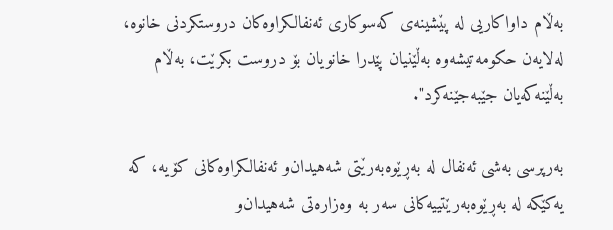به‌ڵام داواكاریی‌ له‌ پێشینه‌ی‌ كه‌سوكاری‌ ئه‌نفالكراوه‌كان دروستكردنی‌ خانوه‌، له‌لایه‌ن حكومه‌تیشه‌وه‌ به‌ڵێنیان پێدرا خانویان بۆ دروست بكرێت، به‌ڵام به‌ڵێنه‌كه‌یان جێبه‌جێنه‌كرد".

به‌رپرسی‌ به‌شی‌ ئه‌نفال له‌ به‌ڕێوه‌به‌رێتی‌ شه‌هیدان‌و ئه‌نفالكراوه‌كانی‌ كۆیه‌، كه‌ یه‌كێكه‌ له‌ به‌ڕێوه‌به‌رێتییه‌كانی‌ سه‌ر به‌ وه‌زاره‌تی‌ شه‌هیدان‌و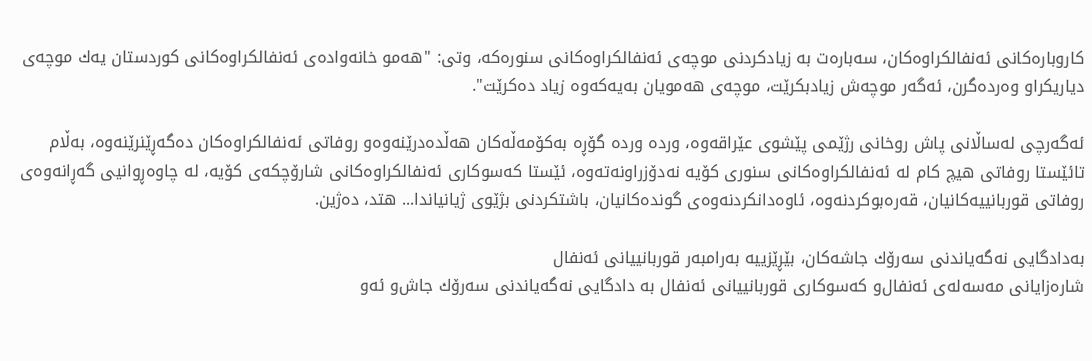كاروباره‌كانی‌ ئه‌نفالكراوه‌كان، سه‌باره‌ت به‌ زیادكردنی‌ موچه‌ی‌ ئه‌نفالكراوه‌كانی‌ سنوره‌كه‌، وتی‌: "هه‌مو خانه‌واده‌ی‌ ئه‌نفالكراوه‌كانی‌ كوردستان یه‌ك موچه‌ی‌ دیاریكراو وه‌رده‌گرن، ئه‌گه‌ر موچه‌ش زیادبكرێت، موچه‌ی‌ هه‌مویان به‌یه‌كه‌وه‌ زیاد ده‌كرێت".

ئه‌گه‌رچی‌ له‌ساڵانی‌ پاش روخانی‌ رژێمی‌ پێشوی‌ عێراقه‌وه‌، ورده‌ ورده‌ گۆڕه‌ به‌كۆمه‌ڵه‌كان هه‌ڵده‌درێنه‌وه‌‌و روفاتی‌ ئه‌نفالكراوه‌كان ده‌گه‌ڕێنرێنه‌وه‌، به‌ڵام تائێستا روفاتی‌ هیچ كام له‌ ئه‌نفالكراوه‌كانی‌ سنوری‌ كۆیه‌ نه‌دۆزراونه‌ته‌وه‌، ئێستا كه‌سوكاری‌ ئه‌نفالكراوه‌كانی‌ شارۆچكه‌ی‌ كۆیه‌، له‌ چاوه‌ڕوانیی‌ گه‌ڕانه‌وه‌ی‌ روفاتی‌ قوربانییه‌كانیان، قه‌ره‌بوكردنه‌وه‌، ئاوه‌دانكردنه‌وه‌ی‌ گونده‌كانیان، باشتكردنی‌ بژێوی‌ ژیانیاندا... هتد، ده‌ژین.

به‌دادگایی نه‌گه‌یاندنی‌ سه‌رۆك جاشه‌كان، بێڕێزییه‌ به‌رامبه‌ر قوربانییانی‌ ئه‌نفال
شاره‌زایانی‌ مه‌سه‌له‌ی‌ ئه‌نفال‌و كه‌سوكاری‌ قوربانییانی‌ ئه‌نفال به‌ دادگایی نه‌گه‌یاندنی‌ سه‌رۆك جاش‌و ئه‌و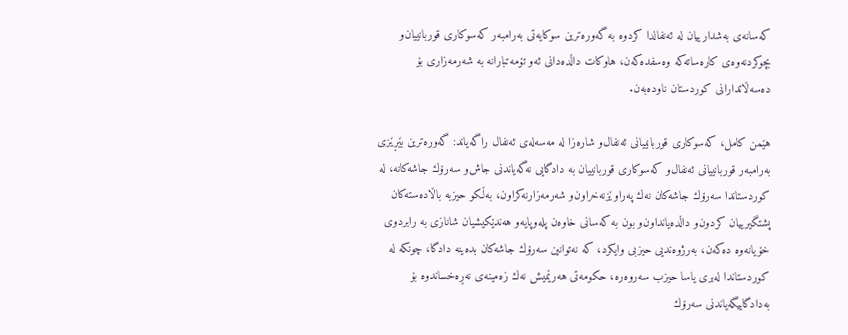كه‌سانه‌ی‌ به‌شدارییان له‌ ئه‌نفالدا كردوه‌ به‌ گه‌وره‌ترین سوكایه‌تی‌ به‌رامبه‌ر كه‌سوكاری‌ قوربانییان‌و بچوكردنه‌وه‌ی‌ كاره‌ساته‌كه‌ وه‌سفده‌كه‌ن، هاوكات داڵده‌دانی‌ ئه‌و تۆمه‌تبارانه‌ به‌ شه‌رمه‌زاری‌ بۆ ده‌سه‌ڵاتدارانی‌ كوردستان ناوده‌به‌ن.

هێمن كامل، كه‌سوكاری‌ قوربانییانی‌ ئه‌نفال‌و شاره‌زا له‌ مه‌سه‌له‌ی‌ ئه‌نفال راگه‌یاند: گه‌وره‌ترین بێڕێزی‌ به‌رامبه‌ر قوربانییانی‌ ئه‌نفال‌و كه‌سوكاری‌ قوربانییان به‌ دادگایی نه‌گه‌یاندنی‌ جاش‌و سه‌رۆك جاشه‌كانه‌، له‌ كوردستاندا سه‌رۆك جاشه‌كان نه‌ك په‌راوێزنه‌خراون‌و شه‌رمه‌زارنه‌كراون، به‌ڵكو حیزبه‌ باڵاده‌سته‌كان پشتگیرییان كردون‌و داڵده‌یانداون‌و بون به‌ كه‌سانی‌ خاوه‌ن پله‌وپایه‌‌و هه‌ندێكیشیان شانازی‌ به‌ رابردوی‌ خۆیانه‌وه‌ ده‌كه‌ن، به‌رژوه‌ندیی‌ حیزبی‌ وایكرد، كه‌ نه‌توانین سه‌رۆك جاشه‌كان بده‌ینه‌ دادگا، چونكه‌ له‌ كوردستاندا له‌بری‌ یاسا حیزب سه‌روه‌ره‌، حكومه‌تی‌ هه‌رێمیش نه‌ك زه‌مینه‌ی‌ نه‌ڕه‌خساندوه‌ بۆ به‌دادگاییگه‌یاندنی‌ سه‌رۆك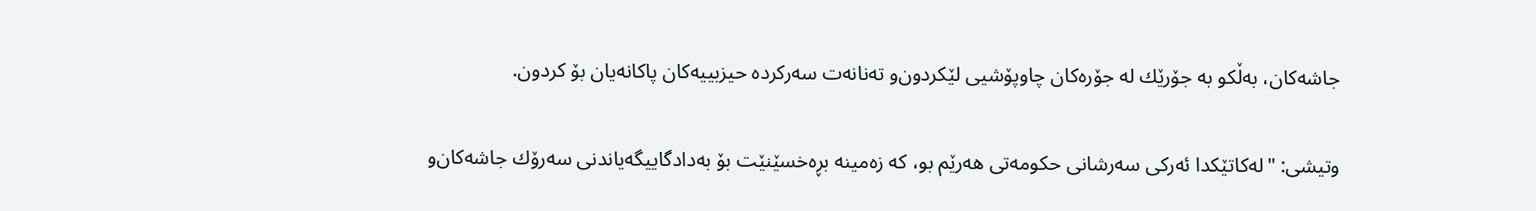جاشه‌كان، به‌ڵكو به‌ جۆرێك له‌ جۆره‌كان چاوپۆشیی‌ لێكردون‌و ته‌نانه‌ت سه‌ركرده‌ حیزبییه‌كان پاكانه‌یان بۆ كردون.

وتیشی‌: "له‌كاتێكدا ئه‌ركی‌ سه‌رشانی‌ حكومه‌تی‌ هه‌رێم بو، كه‌ زه‌مینه‌ بڕه‌خسێنێت بۆ به‌دادگاییگه‌یاندنی‌ سه‌رۆك جاشه‌كان‌و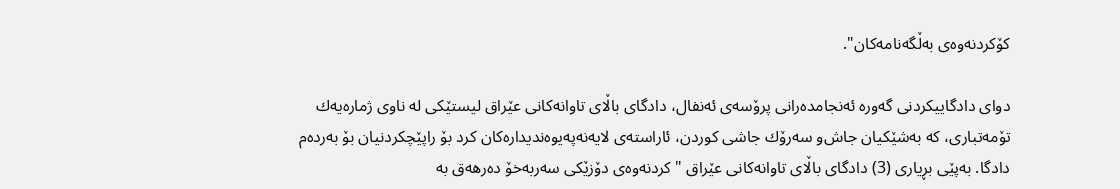كۆكردنه‌وه‌ی‌ به‌ڵگه‌نامه‌كان".

دوای‌ دادگاییكردنی‌ گه‌وره‌ ئه‌نجامده‌رانی‌ پرۆسه‌ی‌ ئه‌نفال، دادگای‌ باڵای‌ تاوانه‌كانی‌ عێراق لیستێكی‌ له‌ ناوی‌ ژماره‌یه‌ك تۆمه‌تباری‌، كه‌ به‌شێكیان جاش‌و سه‌رۆك جاشی‌ كوردن، ئاراسته‌ی‌ لایه‌نه‌په‌یوه‌ندیداره‌كان كرد بۆ راپێچكردنیان بۆ به‌رده‌م دادگا. به‌پێی‌ بڕیاری‌ (3) دادگای‌ باڵای‌ تاوانه‌كانی‌ عێراق "كردنه‌وه‌ی‌ دۆزێكی‌ سه‌ربه‌خۆ ده‌رهه‌ق به‌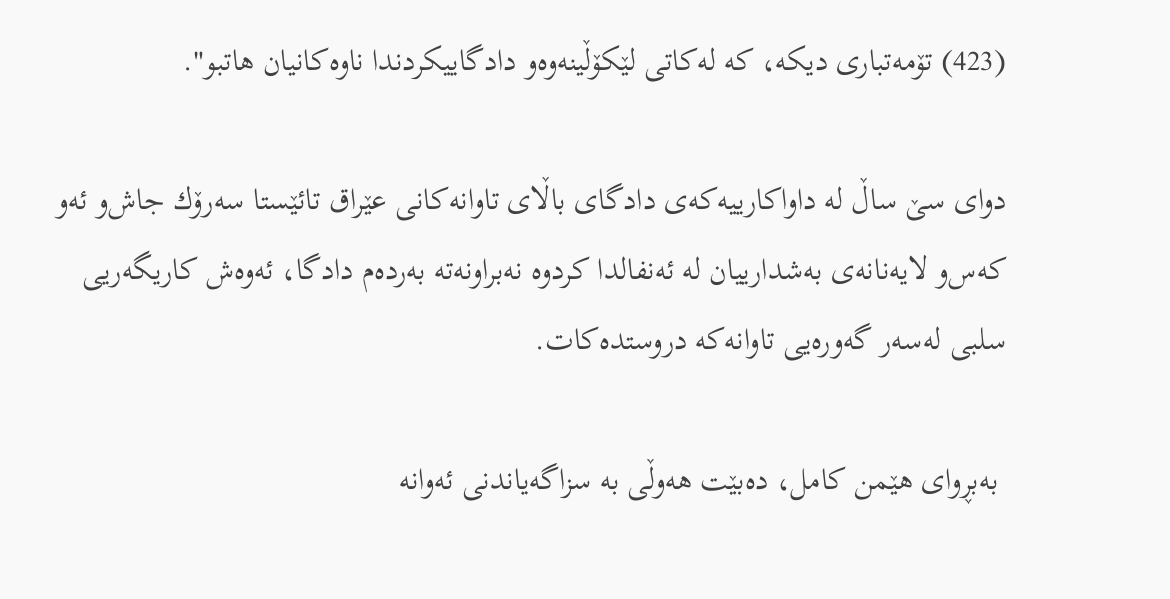(423) تۆمه‌تباری‌ دیكه‌، كه‌ له‌كاتی‌ لێكۆڵینه‌وه‌‌و دادگاییكردندا ناوه‌كانیان هاتبو".

دوای‌ سێ ساڵ‌ له‌ داواكارییه‌كه‌ی‌ دادگای‌ باڵای‌ تاوانه‌كانی‌ عێراق تائێستا سه‌رۆك جاش‌و ئه‌و كه‌س‌و لایه‌نانه‌ی‌ به‌شدارییان له‌ ئه‌نفالدا كردوه‌ نه‌براونه‌ته‌ به‌رده‌م دادگا، ئه‌وه‌ش كاریگه‌ریی‌ سلبی‌ له‌سه‌ر گه‌وره‌یی‌ تاوانه‌كه‌ دروستده‌كات.

 به‌بڕوای‌ هێمن كامل، ده‌بێت هه‌وڵی‌ به‌ سزاگه‌یاندنی‌ ئه‌وانه‌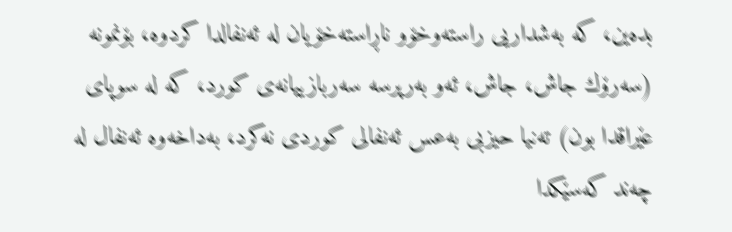بده‌ین، كه‌ به‌شداریی‌ راسته‌وخۆو ناڕاسته‌خۆیان له‌ ئه‌نفالدا كردوه‌، بۆنمونه‌ (سه‌رۆك جاش، جاش، ئه‌و به‌رپرسه‌ سه‌ربازییانه‌ی‌ كورد، كه‌ له‌ سوپای‌ عێراقدا بون) ته‌نیا حیزبی‌ به‌عس ئه‌نفالی‌ كوردی‌ نه‌كرد، به‌داخه‌وه‌ ئه‌نفال له‌ چه‌ند كه‌سێكدا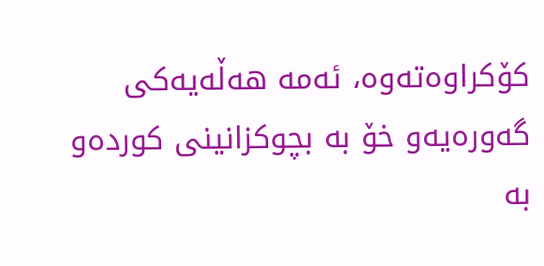كۆكراوه‌ته‌وه‌، ئه‌مه‌ هه‌ڵه‌یه‌كی‌ گه‌وره‌یه‌و خۆ به‌ بچوكزانینی‌ كورده‌‌و به‌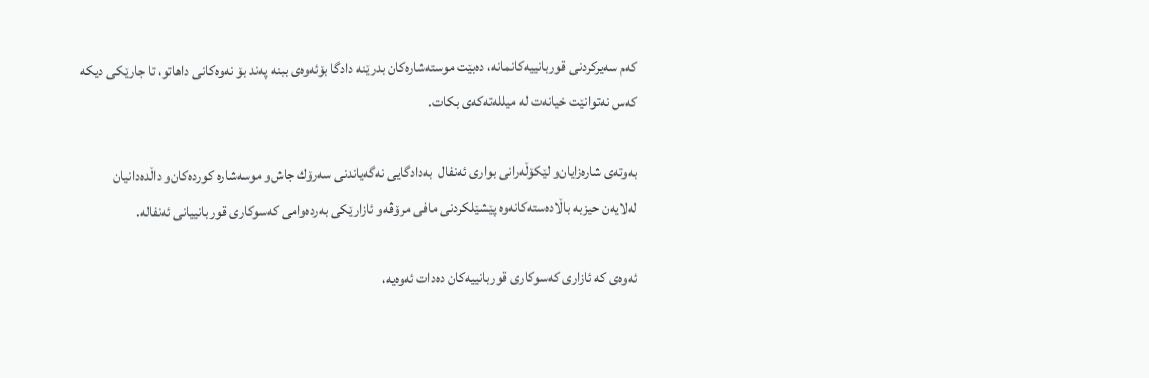كه‌م سه‌یركردنی‌ قوربانییه‌كانمانه‌، ده‌بێت موسته‌شاره‌كان بدرێنه‌ دادگا بۆئه‌وه‌ی‌ ببنه‌ په‌ند بۆ نه‌وه‌كانی‌ داهاتو، تا جارێكی‌ دیكه‌ كه‌س نه‌توانێت خیانه‌ت له‌ میلله‌ته‌كه‌ی‌ بكات.

به‌وته‌ی شاره‌زایان‌و لێكۆڵه‌رانی بواری ئه‌نفال  به‌دادگایی نه‌گه‌یاندنی‌ سه‌رۆك جاش‌و موسه‌شاره‌ كورده‌كان‌و داڵده‌دانیان له‌لایه‌ن حیزبه‌ باڵاده‌سته‌كانه‌وه‌ پێشێلكردنی‌ مافی‌ مرۆڤه‌و ئازارێكی‌ به‌رده‌وامی‌ كه‌سوكاری‌ قوربانییانی‌ ئه‌نفاله‌.

ئه‌وه‌ی‌ كه‌ ئازاری‌ كه‌سوكاری‌ قوربانییه‌كان ده‌دات ئه‌وه‌یه‌،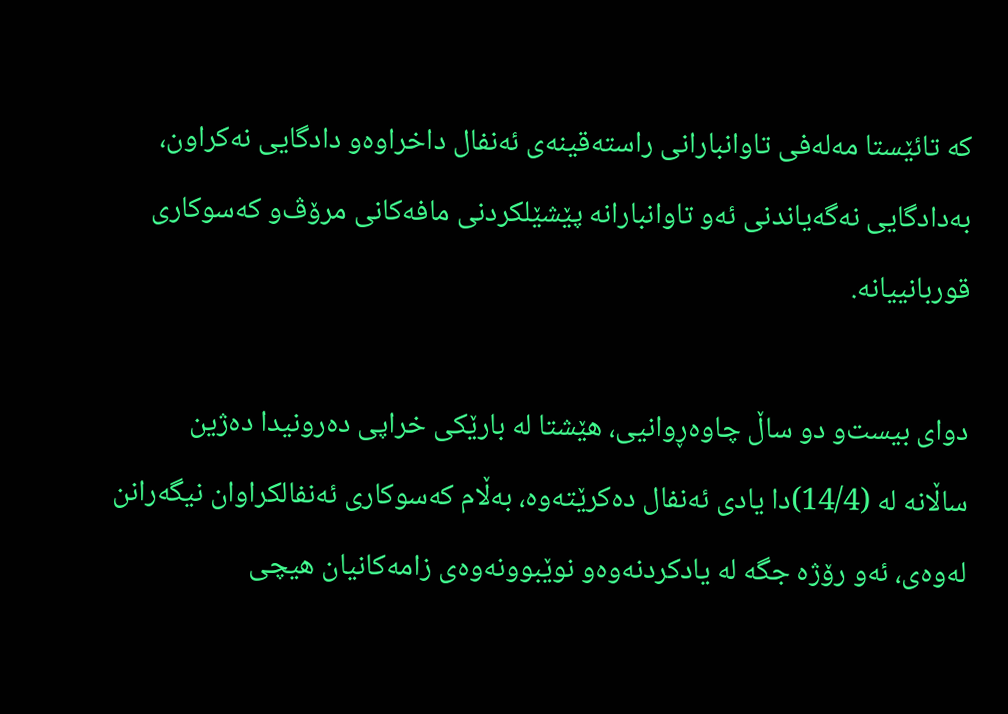كه‌ تائێستا مه‌له‌فی‌ تاوانبارانی‌ راسته‌قینه‌ی‌ ئه‌نفال داخراوه‌و دادگایی نه‌كراون، به‌دادگایی نه‌گه‌یاندنی‌ ئه‌و تاوانبارانه‌ پێشێلكردنی‌ مافه‌كانی‌ مرۆڤ‌و كه‌سوكاری‌ قوربانییانه‌.

دوای بیست‌و دو ساڵ‌ چا‌وه‌ڕ‌وانیی‌، هێشتا له‌ بارێكی‌ خراپی‌ ده‌رونیدا ده‌ژین
ساڵانه‌ له‌ (14/4)دا یادی‌ ئه‌نفال ده‌كرێته‌‌وه‌، به‌ڵام كه‌سوكاری‌ ئه‌نفالكرا‌وان نیگه‌رانن له‌‌وه‌ی‌، ئه‌‌و رۆژه‌ جگه‌ له‌ یادكردنه‌‌وه‌‌و نوێبو‌ونه‌‌وه‌ی‌ زامه‌كانیان هیچی‌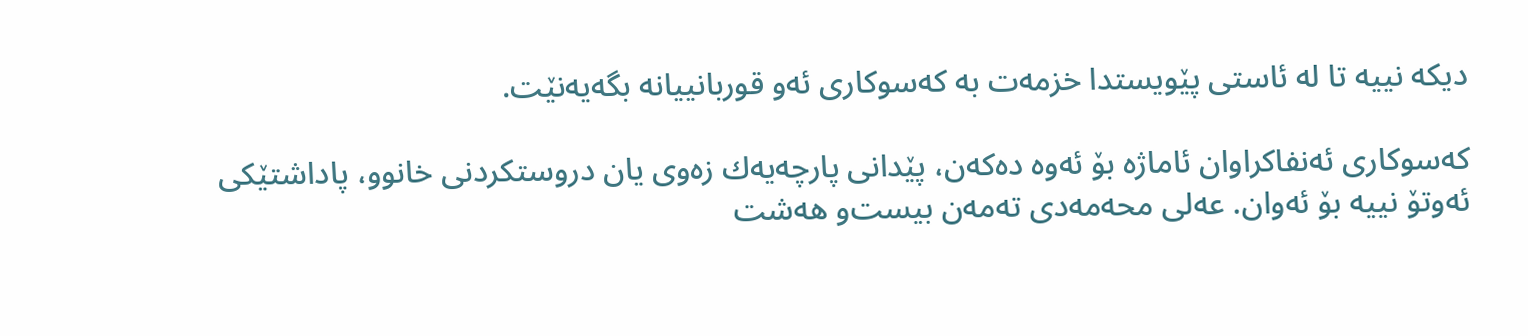دیكه‌ نییه‌ تا له‌ ئاستی‌ پێویستدا خزمه‌ت به‌ كه‌سوكاری‌ ئه‌‌و قوربانییانه‌ بگه‌یه‌نێت.

كه‌سوكاری‌ ئه‌نفاكرا‌وان ئاماژه‌ بۆ ئه‌‌وه‌ ده‌كه‌ن، پێدانی‌ پارچه‌یه‌ك زه‌‌وی‌ یان در‌وستكردنی‌ خانو‌و، پاداشتێكی‌ ئه‌‌وتۆ نییه‌ بۆ ئه‌‌وان. عه‌لی‌ محه‌مه‌دی‌ ته‌مه‌ن بیست‌و هه‌شت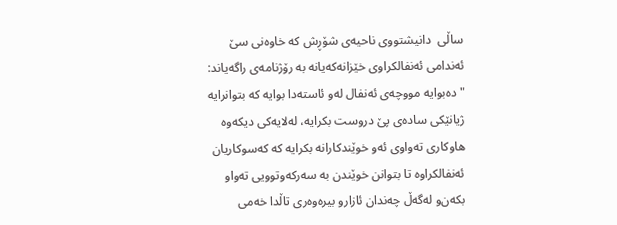ساڵی‌  دانیشتو‌وی‌ ناحیه‌ی‌ شۆڕش كه‌ خا‌وه‌نی‌ سێ‌ ئه‌ندامی‌ ئه‌نفالكرا‌وی‌ خێزانه‌كه‌یانه‌ به‌ رۆژنامه‌ی‌ راگه‌یاند: "ده‌بوایه‌ مو‌وچه‌ی‌ ئه‌نفال له‌‌و ئاسته‌دا بوایه‌ كه‌ بتوانرایه‌ ژیانێكی‌ ساده‌ی‌ پێ‌ در‌وست بكرایه‌، له‌لایه‌كی‌ دیكه‌‌وه‌ ها‌وكاری‌ ته‌‌وا‌وی‌ ئه‌‌و خوێندكارانه‌ بكرایه‌ كه‌ كه‌سوكاریان ئه‌نفالكرا‌وه‌ تا بتوانن خوێندن به‌ سه‌ركه‌‌وتو‌ویی‌ ته‌‌وا‌و بكه‌ن‌و له‌گه‌ڵ‌ چه‌ندان ئازار‌و بیره‌‌وه‌ری‌ تاڵدا خه‌می‌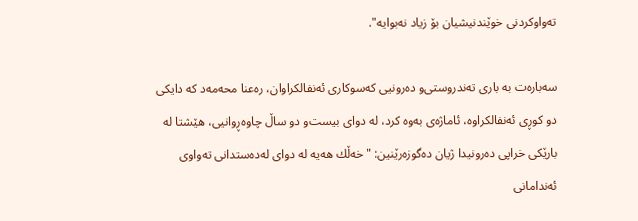ته‌‌وا‌وكردنی‌ خوێندنیشیان بۆ زیاد نه‌بوایه‌".

سه‌باره‌ت به‌ باری‌ ته‌ندر‌وستی‌‌و ده‌رونیی‌ كه‌سوكاری‌ ئه‌نفالكرا‌وان، ره‌عنا محه‌مه‌د كه‌ دایكی‌ دو كوڕی‌ ئه‌نفالكرا‌وه‌، ئاماژه‌ی‌ به‌‌وه‌ كرد، له‌ د‌وای‌ بیست‌و دو ساڵ‌ چا‌وه‌ڕ‌وانیی‌، هێشتا له‌ بارێكی‌ خراپی‌ ده‌رونیدا ژیان ده‌گوزه‌رێنین: "خه‌ڵك هه‌یه‌ له‌ د‌وای‌ له‌ده‌ستدانی‌ ته‌‌وا‌وی‌ ئه‌ندامانی‌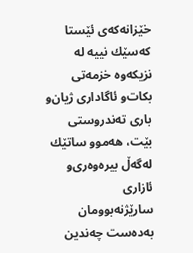خێزانه‌كه‌ی‌ ئێستا كه‌سێك نییه‌ له‌ نزیكه‌‌وه‌ خزمه‌تی‌ بكات‌و ئاگاداری‌ ژیان‌و باری‌ ته‌ندر‌وستی‌ بێت، هه‌مو‌و ساتێك له‌گه‌ڵ‌ بیره‌‌وه‌ری‌‌و ئازاری‌ سارێژنه‌بو‌ومان به‌ده‌ست چه‌ندین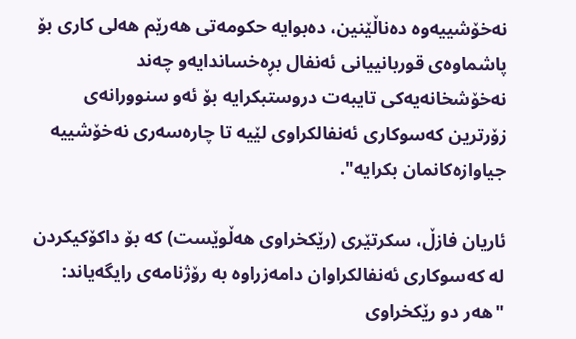نه‌خۆشییه‌‌وه‌ ده‌ناڵێنین، ده‌بوایه‌ حكومه‌تی‌ هه‌رێم هه‌لی‌ كاری‌ بۆ پاشما‌وه‌ی‌ قوربانییانی‌ ئه‌نفال بڕه‌خساندایه‌‌و چه‌ند نه‌خۆشخانه‌یه‌كی‌ تایبه‌ت در‌وستبكرایه‌ بۆ ئه‌‌و سنو‌ورانه‌ی‌ زۆرترین كه‌سوكاری‌ ئه‌نفالكرا‌وی‌ لێیه‌ تا چاره‌سه‌ری‌ نه‌خۆشییه‌ جیا‌وازه‌كانمان بكرایه‌".

ئاریان فازڵ‌، سكرتێری‌ (رێكخرا‌وی‌ هه‌ڵوێست) كه‌ بۆ داكۆكیكردن له‌ كه‌سوكاری‌ ئه‌نفالكرا‌وان دامه‌زرا‌وه‌ به‌ رۆژنامه‌ی‌ رایگه‌یاند: "هه‌ر دو رێكخرا‌وی‌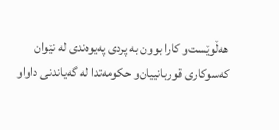هه‌ڵوێست‌و كارا بو‌ون به‌ پردی‌ په‌یوه‌ندی‌ له‌ نێوان كه‌سوكاری‌ قوربانییان‌و حكومه‌تدا له‌ گه‌یاندنی‌ دا‌وا‌و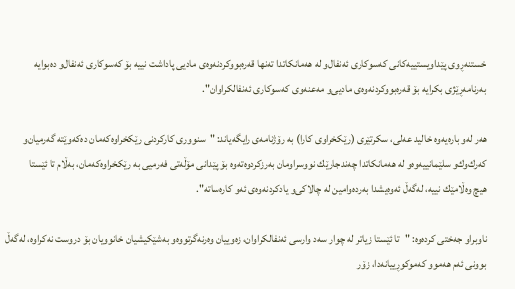خستنه‌ڕوی‌ پێدا‌ویستییه‌كانی‌ كه‌سوكاری‌ ئه‌نفال‌و له‌ هه‌مانكاتدا ته‌نها قه‌ره‌بو‌وكردنه‌‌وه‌ی‌ مادیی‌ پاداشت نییه‌ بۆ كه‌سوكاری‌ ئه‌نفال‌و ده‌بوایه‌ به‌رنامه‌ڕێژی‌ بكرایه‌ بۆ قه‌ره‌بو‌وكردنه‌‌وه‌ی‌ مادیی‌و مه‌عنه‌‌وی‌ كه‌سوكاری‌ ئه‌نفالكرا‌وان".

هه‌ر له‌و باره‌یه‌وه‌ خالید عه‌لی‌، سكرتێری‌ (رێكخرا‌وی‌ كارا) به‌ رۆژنامه‌ی‌ رایگه‌یاند: "سنو‌وری‌ كاركردنی‌ رێكخرا‌وه‌كه‌مان ده‌كه‌‌وێته‌ گه‌رمیان‌و كه‌رك‌وك‌و سلێمانییه‌‌وه‌‌و له‌ هه‌مانكاتدا چه‌ندجارێك نو‌وسرا‌ومان به‌رزكردوه‌ته‌‌وه‌ بۆ پێدانی‌ مۆڵه‌تی‌ فه‌رمیی‌ به‌ رێكخرا‌وه‌كه‌مان، به‌ڵام تا ئێستا هیچ ‌وه‌ڵامێك نییه‌، له‌گه‌ڵ‌ ئه‌‌وه‌یشدا به‌رده‌‌وامین له‌ چالاكی‌‌و یادكردنه‌‌وه‌ی‌ ئه‌‌و كاره‌ساته‌".

نا‌وبرا‌و جه‌ختی‌ كرده‌‌وه‌: "تا ئێستا زیاتر له‌ چوار سه‌د ‌وارسی‌ ئه‌نفالكرا‌وان، زه‌‌وییان ‌وه‌رنه‌گرتو‌وه‌‌و به‌شێكیشیان خانو‌ویان بۆ در‌وست نه‌كرا‌وه‌، له‌گه‌ڵ‌ بو‌ونی‌ ئه‌م هه‌مو‌و كه‌موكوڕییانه‌دا، زۆر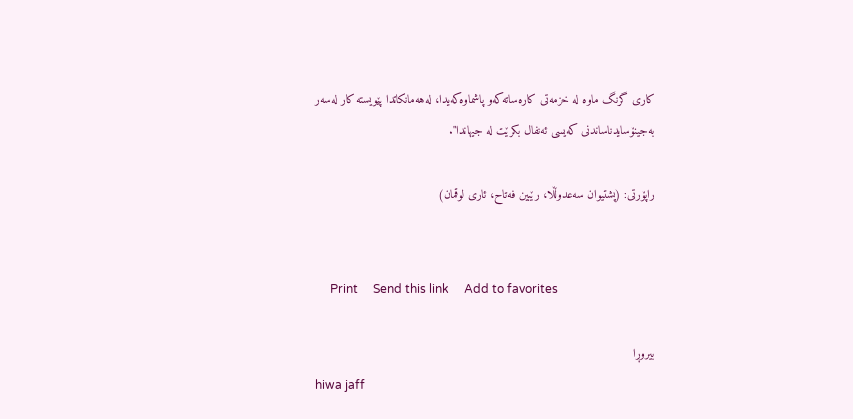كاری‌ گرنگ ما‌وه‌ له‌ خزمه‌تی‌ كاره‌ساته‌كه‌‌و پاشما‌وه‌كه‌یدا، له‌هه‌مانكاتدا پێویسته‌ كار له‌سه‌ر به‌جینۆسایدناساندنی‌ كه‌یسی‌ ئه‌نفال بكرێت له‌ جیهاندا".

راپۆرتی‌: (پشتیوان سه‌عدوڵڵا، رێبین فه‌تاح، ئاری‌ لوقمان)


     Print     Send this link     Add to favorites

بیروڕا
hiwa jaff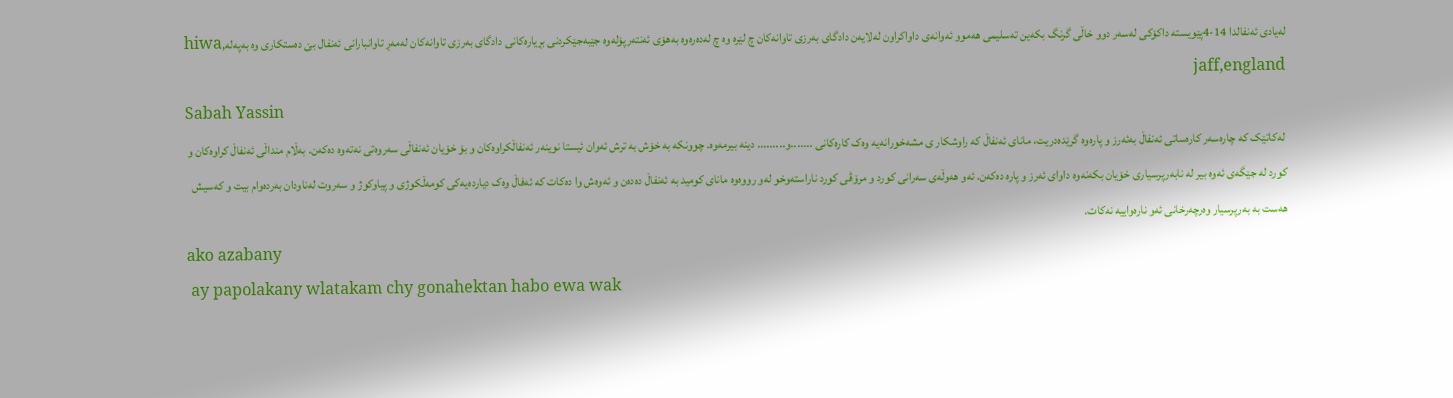لەیادى ئەنفالدا 14-4پێویستە داکۆکى لەسەر دوو خاڵى گرنگ بکەین تەسلیمى هەموو ئەوانەى داواکراون لەلایەن دادگاى بەرزى تاوانەکان چ لێرە وە چ لەدەرەوە بەهۆى ئەنتەرپۆلەوە جێبەجێکردنى بڕیارەکانى دادگاى بەرزى تاوانەکان لەمەڕ تاوانبارانى ئەنفال بێ دەستکارى وە بەپەلە,hiwa jaff,england
Sabah Yassin
 له‌کاتێک که‌ چاره‌سه‌ر کاره‌ساتی ئه‌نفاڵ به‌‌ئه‌رز و پاره‌وه‌ گرێده‌دریت، مانای ئه‌نفاڵ که‌ راوشکار ی مشه‌خورانه‌یه‌ وه‌ک کاره‌کانی .......و......... دینه‌ بیرمه‌وه‌. چوونکه‌ به‌ خۆش به‌ ترش ئه‌وان ئیستا نوینه‌ر ئه‌نفاڵکراوه‌کان و بۆ خۆیان ئه‌نفاڵی سه‌روه‌تی نه‌ته‌وه‌ ده‌که‌ن. به‌ڵام منداڵی ئه‌نفاڵ کراوه‌کان و کورد له‌ جێگه‌ی ئه‌وه‌ بیر له‌ نابه‌رپرسیاری خۆیان بکه‌نه‌وه‌ داوای ئه‌رز و پاره‌ ده‌که‌ن. ئه‌و هه‌وڵه‌ی سه‌رانی کورد و مرۆڤی کورد ناراسته‌وخو له‌و رووه‌وه‌ مانای کومید به‌ ئه‌نفاڵ ده‌ده‌ن و ئه‌وه‌ش وا ده‌کات که‌ ئه‌فاڵ وه‌ک دیارده‌یه‌کی کومه‌ڵکوژی و پیاوکوژ و سه‌روت له‌ناودان به‌رده‌وام بیت و که‌سیش هه‌ست به‌ به‌رپرسیار وه‌رچه‌رخانی ئه‌و ناره‌واییه‌ نه‌کات.
ako azabany
 ay papolakany wlatakam chy gonahektan habo ewa wak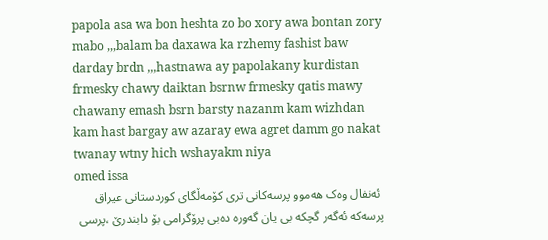papola asa wa bon heshta zo bo xory awa bontan zory mabo ,,,balam ba daxawa ka rzhemy fashist baw darday brdn ,,,hastnawa ay papolakany kurdistan frmesky chawy daiktan bsrnw frmesky qatis mawy chawany emash bsrn barsty nazanm kam wizhdan kam hast bargay aw azaray ewa agret damm go nakat twanay wtny hich wshayakm niya
omed issa
 ئه‌نفال وه‌ک هه‌موو پرسه‌کانی تری کۆمه‌ڵگای کوردستانی عیراق پرسه‌که‌ ئه‌گه‌ر گچکه‌ بی یان گه‌وره‌ ده‌بی پرۆگرامی بۆ دابندرێ ،پرسی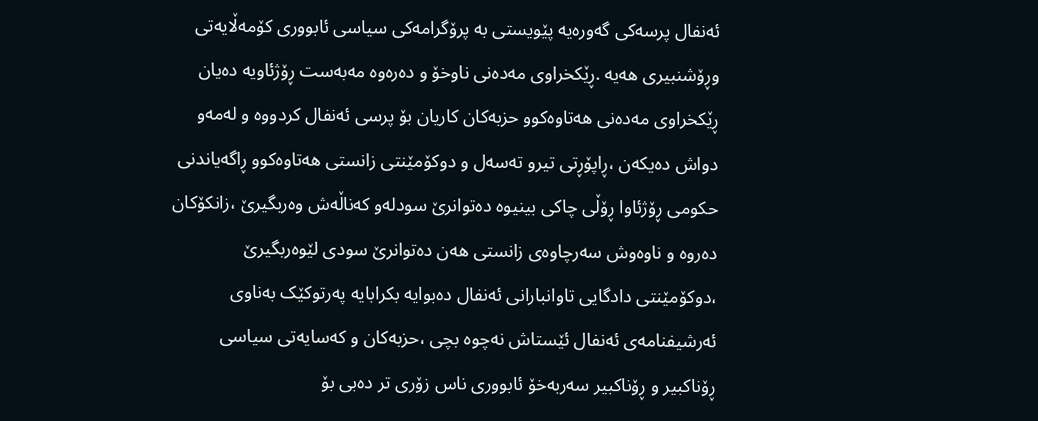ئه‌نفال پرسه‌کی گه‌وره‌یه‌ پێویستی به‌ پرۆگرامه‌کی سیاسی ئابووری کۆمه‌ڵایه‌تی وڕۆشنبیری هه‌یه‌ .ڕێکخراوی مه‌ده‌نی ناوخۆ و ده‌ره‌وه‌ مه‌به‌ست ڕۆژئاویه‌ ده‌یان ڕێکخراوی مه‌ده‌نی هه‌تاوه‌کوو حزبه‌کان کاریان بۆ پرسی ئه‌نفال کردووه‌ و له‌مه‌و دواش ده‌یکه‌ن ،ڕاپۆڕتی تیرو ته‌سه‌ل و دوکۆمێنتی زانستی هه‌تاوه‌کوو ڕاگه‌یاندنی حکومی ڕۆژئاوا ڕۆڵی چاکی بینیوه‌ ده‌توانرێ سودله‌و که‌ناڵه‌ش وه‌ربگیرێ ،زانکۆکان ده‌روه‌ و ناوه‌وش سه‌رچاوه‌ی زانستی هه‌ن ده‌توانرێ سودی لێوه‌ربگیرێ ،دوکۆمێنتی دادگایی تاوانبارانی ئه‌نفال ده‌بوایه‌ بکرابایه‌ په‌رتوکێک به‌ناوی ئه‌رشیفنامه‌ی ئه‌نفال ئێستاش نه‌چوه‌ بچی ،حزبه‌کان و که‌سایه‌تی سیاسی ڕۆناکبیر و ڕۆناکبیر سه‌ربه‌خۆ ئابووری ناس زۆری تر ده‌بی بۆ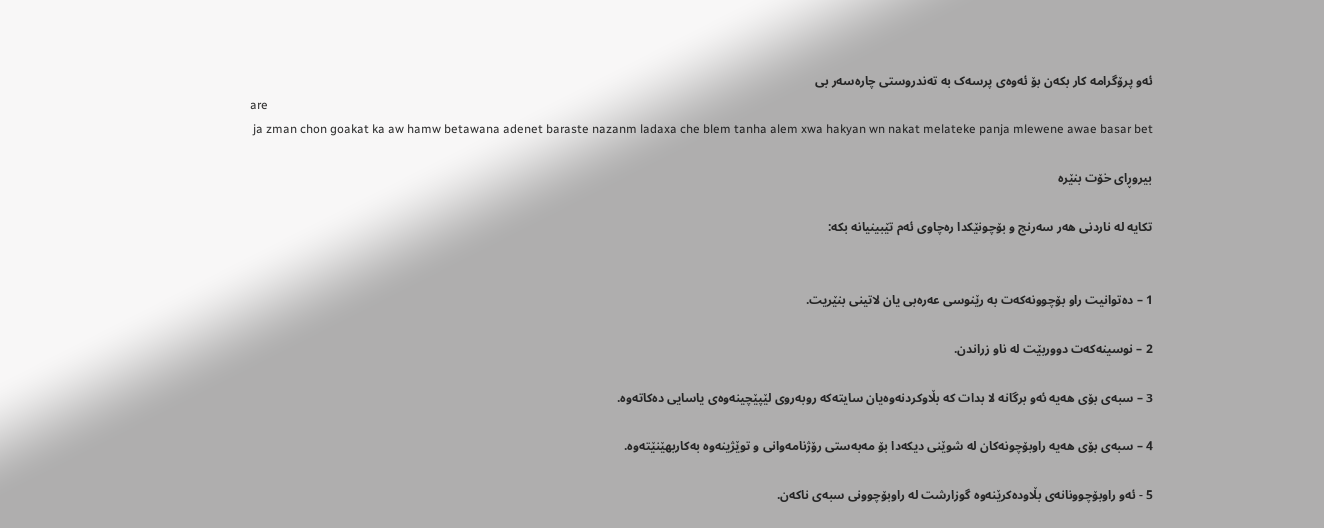ئه‌و پرۆگرامه‌ کار بکه‌ن بۆ ئه‌وه‌ی پرسه‌ک به‌ ته‌ندروستی چاره‌سه‌ر بی
are
 ja zman chon goakat ka aw hamw betawana adenet baraste nazanm ladaxa che blem tanha alem xwa hakyan wn nakat melateke panja mlewene awae basar bet

بیروڕای خۆت بنێره‌

تکایه‌ له‌ ناردنی هه‌ر سه‌رنج و بۆچونێکدا ره‌چاوی ئه‌م تێبینیانه‌ بکه‌:


1 – ده‌توانیت راو بۆچوونه‌که‌ت به‌ رێنوسی عه‌ره‌بی یان لاتینی بنێریت.

2 – نوسینه‌که‌ت دووربێت له‌ ناو زراندن.

3 – سبه‌ی بۆی هه‌یه‌ ئه‌و برگانه‌ لا بدات که‌ بڵاوکردنه‌وه‌یان سایته‌که‌ روبه‌روی لێپێچینه‌وه‌ی یاسایی ده‌کاته‌وه‌.

4 – سبه‌ی بۆی هه‌یه‌ راوبۆچونه‌کان له‌ شوێنی دیکه‌دا بۆ مه‌به‌ستی رۆژنامه‌وانی و توێژینه‌وه‌ به‌کاربهێنێته‌وه‌.

5 - ئه‌و راوبۆچوونانه‌ی بڵاوده‌کرێنه‌وه‌ گوزارشت له‌ راوبۆچوونی سبه‌ی ناکه‌ن.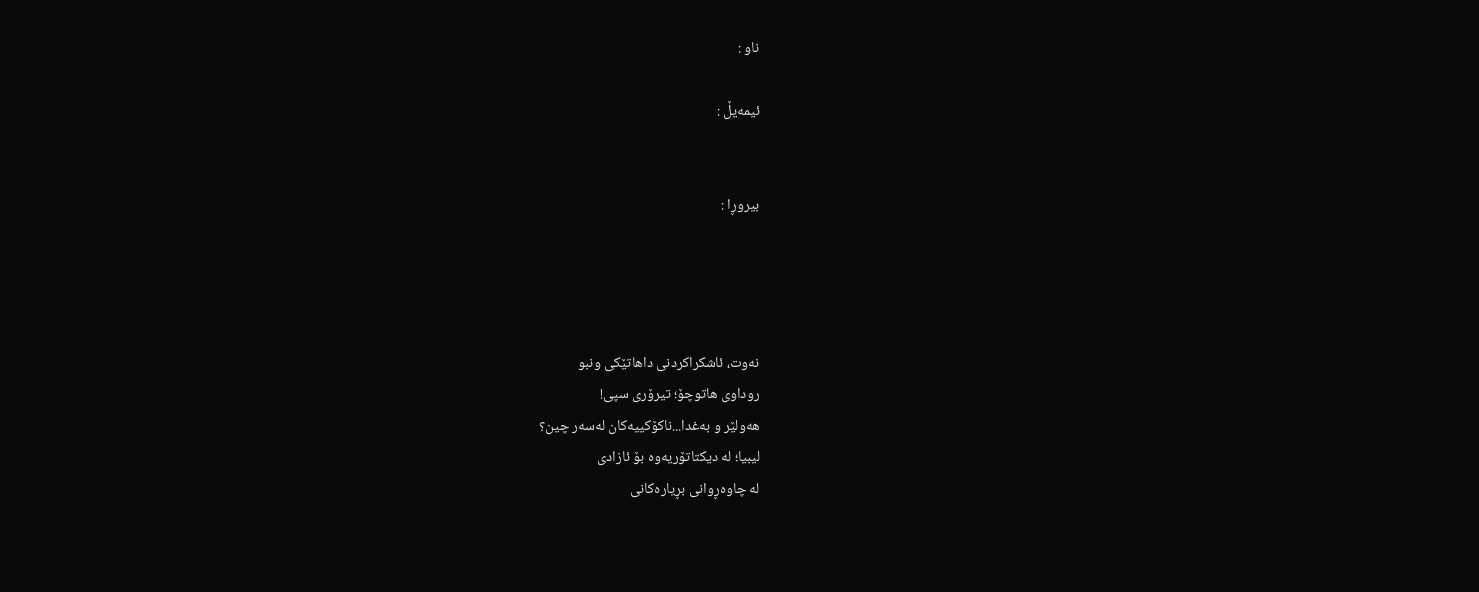ناو :

ئیمه‌یڵ :


بیروڕا :




نه‌وت، ئاشكراكردنی‌ داهاتێكی‌ ونبو
روداوی‌ هاتوچۆ؛ تیرۆری‌ سپی!
هه‌ولێر و به‌غدا...ناکۆکییه‌کان له‌سه‌ر چین؟
لیبیا؛ له‌ دیكتاتۆریه‌وه‌ بۆ ئازادی‌
له‌ چاوه‌ڕوانی بڕیاره‌کانی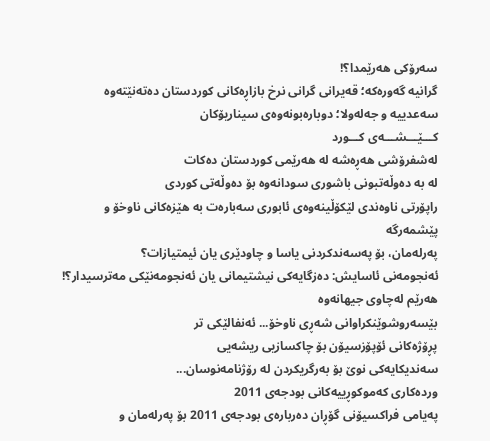سه‌رۆکی هه‌رێمدا؟!
گرانیه‌ گه‌وره‌كه‌؛ قه‌یرانی‌ گرانی‌ نرخ بازاڕه‌كانی‌ كوردستان ده‌ته‌نێته‌وه‌
سه‌عدییه‌ و جه‌له‌ولا؛ دوباره‌بونه‌وه‌ی سیناریۆکان
كـــێـــشـــه‌ی كـــورد
له‌شفرۆشی‌ هه‌ڕه‌شه‌ له‌ هه‌رێمی‌ كوردستان ده‌كات
له‌ به‌ ده‌وڵه‌تبونی‌ باشوری‌ سودانه‌وه‌ بۆ ده‌وڵه‌تی كوردی‌
راپۆرتی‌ ناوه‌ندی لێكۆڵینه‌وه‌ی‌ ئابوری‌ سه‌باره‌ت به‌ هێزه‌كانی‌ ناوخۆ ‌و پێشمه‌رگه‌
په‌رله‌مان، بۆ په‌سه‌ندکردنی یاسا و چاودێری یان ئیمتیازات؟
ئه‌نجومه‌نی ئاسایش: ده‌زگایه‌کی نیشتیمانی یان ئه‌نجومه‌نێكی‌ مه‌ترسیدار؟!
هه‌رێم له‌چاوی‌ جیهانه‌‌وه‌
بێسه‌روشوێنكراوانی‌ شه‌ڕی‌ ناوخۆ... ئه‌نفالێكی‌ تر
پڕۆژه‌کانی ئۆپۆزسیۆن بۆ چاکسازیی ریشه‌یی
سه‌ندیكایه‌كی‌ نوێ بۆ به‌رگریكردن له‌ رۆژنامه‌نوسان...
ورده‌كاری‌ كه‌موكوڕییه‌كانی‌ بودجه‌ی‌ 2011
په‌یامی‌ فراكسیۆنی‌ گۆڕان ده‌رباره‌ی‌ بودجه‌ی‌ 2011 بۆ په‌رله‌مان و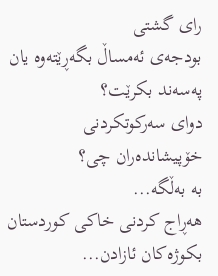رای‌ گشتی‌
بودجەی ئەمساڵ بگەڕێتەوە یان په‌سه‌ند بكرێت؟
دوای‌ سه‌ركوتكردنی‌ خۆپیشانده‌ران چی‌؟
به‌ به‌ڵگه‌...
هه‌ڕاج كردنی خاكی كوردستان
بکوژه‌کان ئازادن...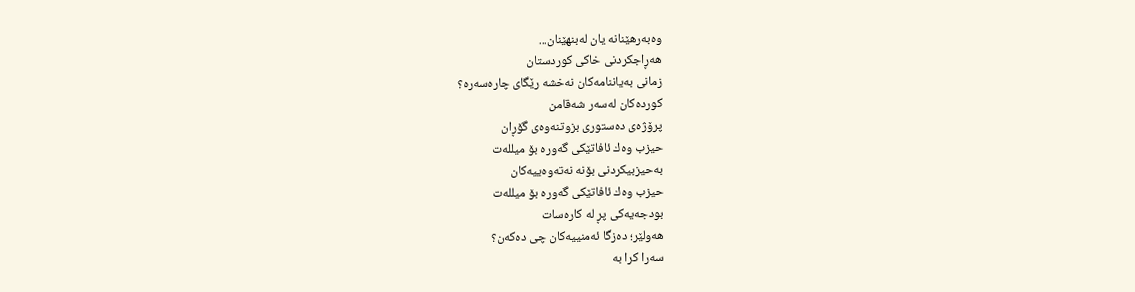وه‌به‌رهێنانه‌ یان له‌بنهێنان...
هه‌ڕاجكردنی‌ خاكی‌ كوردستان
زمانی‌ به‌یاننامه‌كان نه‌خشه‌ رێگای‌ چاره‌سه‌ره‌؟
كورده‌كان له‌سه‌ر شه‌قامن
پرۆژه‌ی ده‌ستوری بزوتنه‌وه‌ی گۆڕان
حیزب وه‌ك ئافاتێكی‌ گه‌وره‌ بۆ میلله‌ت
به‌حیزبیكردنی‌ بۆنه‌ نه‌ته‌وه‌ییه‌كان
حیزب وەك ئافاتێكی گەورە بۆ میللەت
بودجەیەكی پڕ لە كارەسات
هه‌ولێر؛ ده‌زگا ئه‌منییه‌كان چی‌ ده‌كه‌ن؟
سەرا کرا بە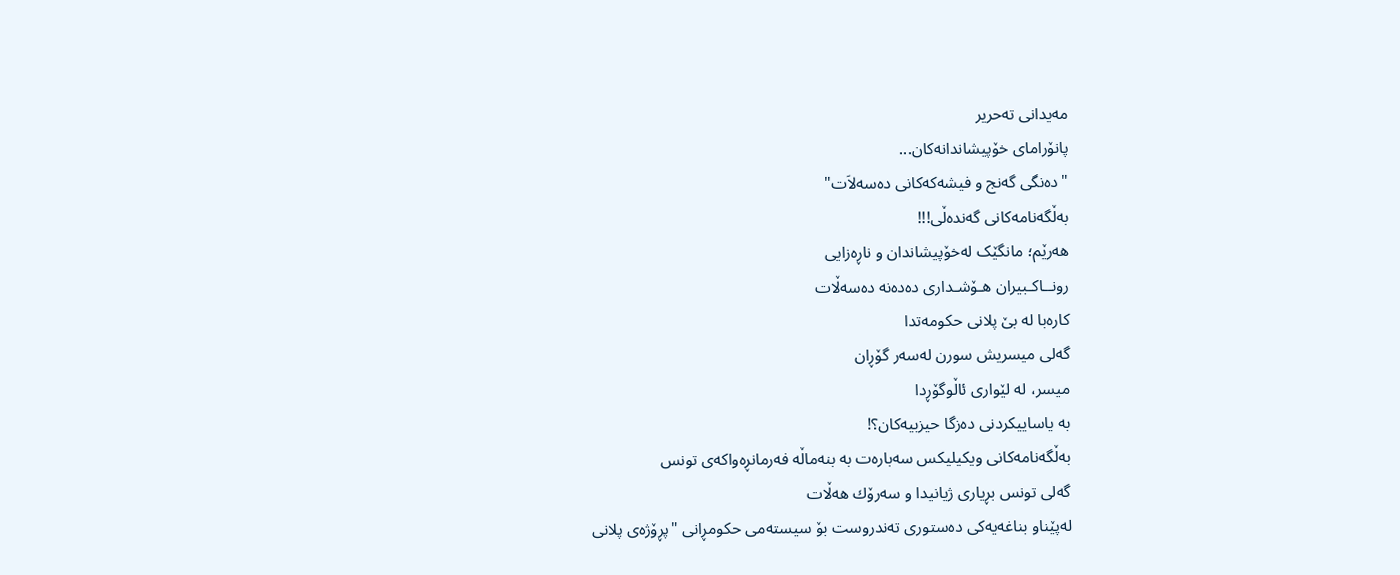مەیدانی تەحریر
پانۆرامای‌ خۆپیشاندانه‌كان...
"ده‌نگی‌ گه‌نج و فیشه‌كه‌كانی‌ ده‌سه‌لاَت"
به‌ڵگه‌نامه‌كانی‌ گه‌نده‌ڵی‌!!!
هه‌رێم؛ مانگێک له‌خۆپیشاندان و ناڕه‌زایی
رونــاكـبیران هـۆشـداری دەدەنە دەسەڵات
كاره‌با له‌ بێ‌ پلانی‌ حكومه‌تدا
گه‌لی‌ میسریش سورن له‌سه‌ر گۆڕان
میسر، له‌ لێواری ئاڵوگۆڕدا
به‌ یاساییکردنی ده‌زگا حیزبیه‌کان؟!
به‌ڵگه‌نامه‌كانی‌ ویكیلیكس سه‌باره‌ت به‌ بنه‌ماڵه‌ فه‌رمانڕه‌واکه‌ی تونس
گه‌لی تونس بڕیاری ژیانیدا و سه‌رۆك هه‌ڵات
له‌پێناو بناغه‌یه‌كی ده‌ستوری ته‌ندروست بۆ سیسته‌می حكومڕانی "پڕۆژه‌ی پلانی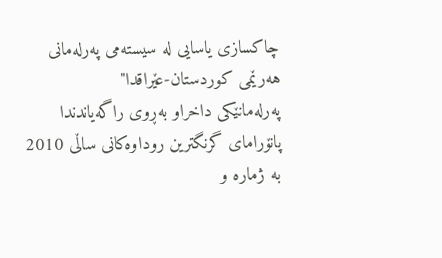چاكسازی یاسایی له‌ سیسته‌می په‌رله‌مانی هه‌رێمی كوردستان-عێراقدا"
په‌رله‌مانێكی‌ داخراو به‌ڕوی‌ راگه‌یاندندا
پانۆرامای گرنگترین روداوه‌کانی ساڵی 2010
به‌ ژماره‌ و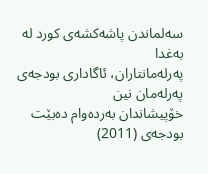سه‌لماندن پاشه‌كشه‌ی‌ كورد له‌ به‌غدا
په‌رله‌مانتاران، ئاگاداری‌ بودجه‌ی‌ په‌رله‌مان نین
خۆپیشاندان به‌رده‌وام ده‌بێت
بودجه‌ی‌ (2011)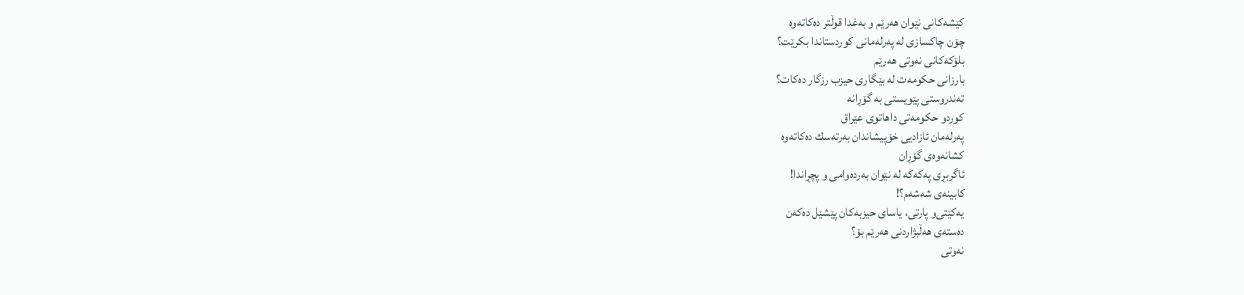كێشه‌كانی‌ نێوان هه‌رێم ‌و به‌غدا قوڵتر ده‌كاته‌وه
چۆن چاکسازی له‌ په‌رله‌مانی کوردستاندا بکرێت؟
بلۆکه‌کانی نه‌وتی هه‌رێم
بارزانی‌ حكومه‌ت له‌ بێگاری‌ حیزب رزگار ده‌كات؟
ته‌ندروستی‌ پێویستی به‌ گۆڕانه‌
کوردو حکومه‌تی داهاتوی عێراق
په‌رله‌مان ‌ئازادیی خۆپیشاندان به‌رته‌سك ده‌کاته‌وه‌
كشانه‌وه‌ی‌ گۆڕان
ئاگربڕی‌ په‌كه‌كه‌ له‌ نێوان به‌رده‌وامی‌ و پچڕاندا!
كابینه‌ی‌ شه‌شه‌م؟!
یه‌كێتی‌و پارتی‌، یاسای حیزبه‌كان پێشێل ده‌كه‌ن
ده‌سته‌ی‌ هه‌ڵبژاردنی‌ هه‌رێم بۆ؟
نەوتی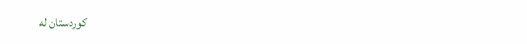کوردستان لە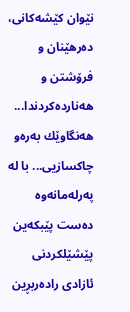نێوان کێشەکانی، دەرهێنان و فرۆشتن و هەناردەکردندا...
هه‌نگاوێك به‌ره‌و چاكسازیی‌... با له‌ په‌رله‌مانه‌وه‌ ده‌ست پێبكه‌ین
پێشێلكردنی‌ ئازادی‌ راده‌ربڕین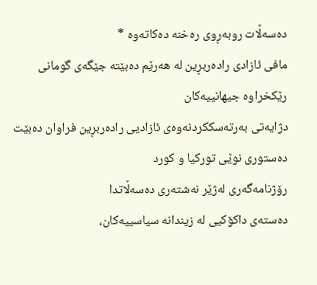ده‌سه‌ڵات روبه‌ڕوی‌ ره‌خنه‌ ده‌كاته‌وه‌ *
مافی ئازادی‌ راده‌ربڕین له‌ هه‌رێم ده‌بێته‌ جێگه‌ی‌ گومانی‌ رێكخراوه‌ جیهانییه‌كان
دژایه‌تی‌ به‌رته‌سككردنه‌وه‌ی‌ ئازادیی‌ راده‌ربڕین فراوان ده‌بێت
ده‌ستوری‌ نوێی‌ توركیا و كورد
رۆژنامه‌گه‌ری‌ له‌ژێر نه‌شته‌ری‌ ده‌سه‌ڵاتدا
ده‌سته‌ی‌ داكۆكیی‌ له‌ زیندانه‌ سیاسییه‌كان،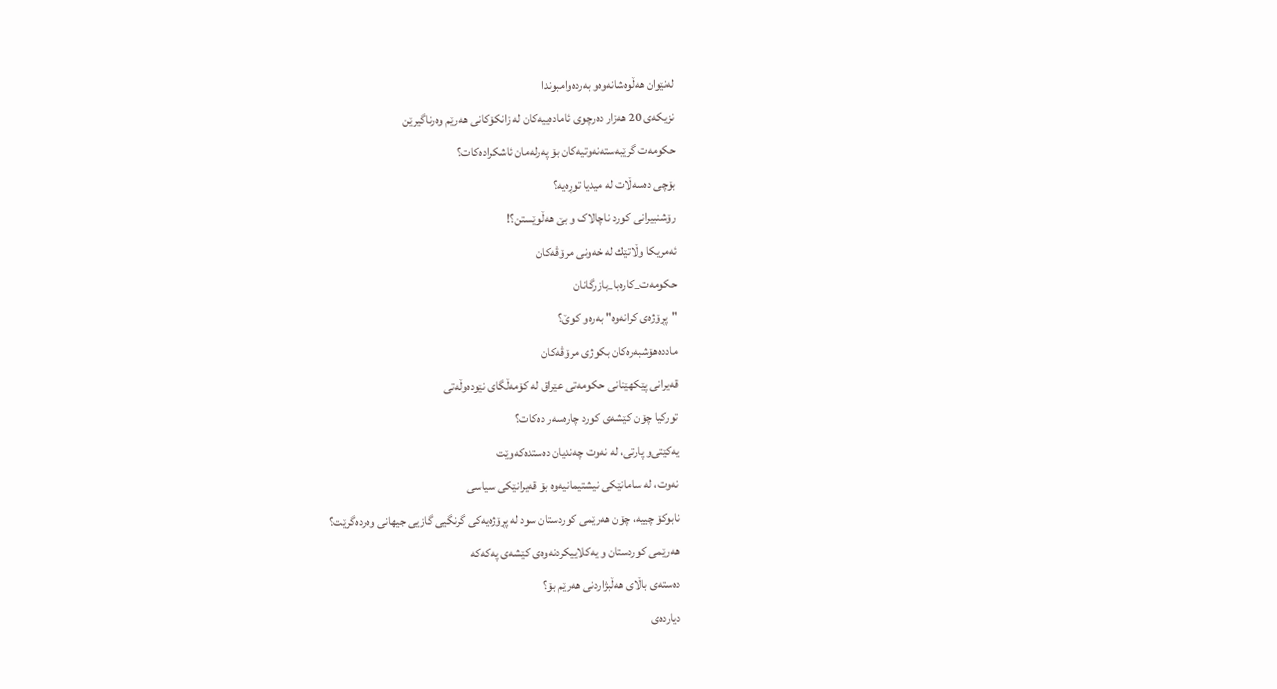له‌نێوان هه‌ڵوه‌شانه‌وه‌و به‌رده‌وامبوندا
نزیکه‌ی 20 هه‌زار ده‌رچوی ئاماده‌ییه‌کان له‌ زانكۆكانی هه‌رێم وه‌رناگیرێن
حكومه‌ت گرێبه‌سته‌نه‌وتیه‌كان بۆ په‌رله‌مان ئاشكراده‌كات؟
بۆچی‌ ده‌سه‌ڵات له‌ میدیا توڕه‌یه‌؟
رۆشنبیرانی‌ كورد ناچالاک و بێ هه‌ڵوێستن؟!
ئه‌مریكا وڵاتێك له‌ خه‌ونی‌ مرۆڤه‌كان
حكومه‌ت_كاره‌با_بازرگانان
"پڕۆژه‌ی‌ كرانه‌وه‌" به‌ره‌و كوێ‌؟
مادده‌هۆشبه‌ره‌كان بكوژی‌ مرۆڤه‌كان
قه‌یرانی‌ پێكهێنانی‌ حكومه‌تی‌ عێراق له‌ كۆمه‌ڵگای‌ نێوده‌وڵه‌تی‌
توركیا چۆن كێشه‌ی‌ كورد چاره‌سه‌ر ده‌كات؟
یه‌كێتی‌‌و پارتی‌، له‌ نه‌وت چه‌ندیان ده‌ستده‌كه‌وێت
نه‌وت، له‌ سامانێكی نیشتیمانیه‌وه‌ بۆ قه‌یرانێكی سیاسی
نابوكۆ چییه‌، چۆن هه‌رێمی‌ كوردستان سود له‌ پڕۆژه‌یه‌كی‌ گرنگیی‌ گازیی‌ جیهانی‌ وه‌رده‌گرێت؟
هه‌رێمی كوردستان و یه‌كلاییكردنه‌وه‌ی كێشه‌ی په‌كه‌كه‌
ده‌سته‌ی باڵای هه‌ڵبژاردنی هه‌رێم بۆ؟
دیارده‌ی‌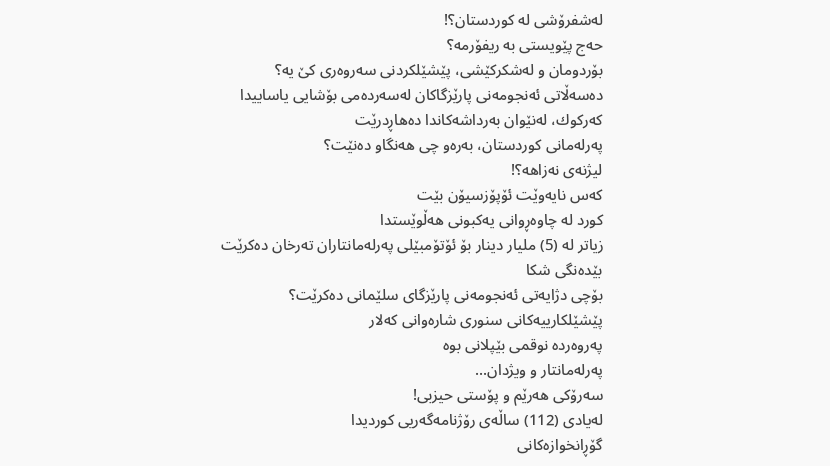له‌شفرۆشی‌ له‌ كوردستان؟!
حه‌ج پێویستی‌ به‌ ریفۆرمه‌؟
بۆردومان و له‌شكركێشی‌، پێشێلكردنی‌ سه‌روه‌ری‌ كێ یه‌؟
ده‌سه‌ڵاتی ئه‌نجومه‌نی پارێزگاكان له‌سه‌رده‌می بۆشایی یاساییدا
كه‌ركوك، له‌نێوان به‌رداشه‌كاندا ده‌هاڕدرێت
په‌رله‌مانی‌ كوردستان، به‌ره‌و چی‌ هه‌نگاو ده‌نێت؟
لیژنه‌ی‌ نه‌زاهه‌؟!
كه‌س نایه‌وێت ئۆپۆزسیۆن بێت
كورد له‌ چاوه‌ڕوانی یه‌كبونی هه‌ڵوێستدا
زیاتر له‌ (5) ملیار دینار بۆ ئۆتۆمبێلی‌ په‌رله‌مانتاران ته‌رخان ده‌كرێت
بێده‌نگی‌ شكا
بۆچی دژایه‌تی ئه‌نجومه‌نی پارێزگای سلێمانی ده‌كرێت؟
پێشێلكارییه‌كانی‌ سنوری‌ شاره‌وانی‌ كه‌لار
په‌روه‌رده‌ نوقمی‌ بێپلانی‌ بوه‌
په‌رله‌مانتار و ویژدان...
سه‌رۆكی‌ هه‌رێم و پۆستی‌ حیزبی‌!
له‌یادی‌ (112) ساڵه‌ی‌ رۆژنامه‌گه‌ریی‌ كوردیدا
گۆڕانخوازه‌كانی‌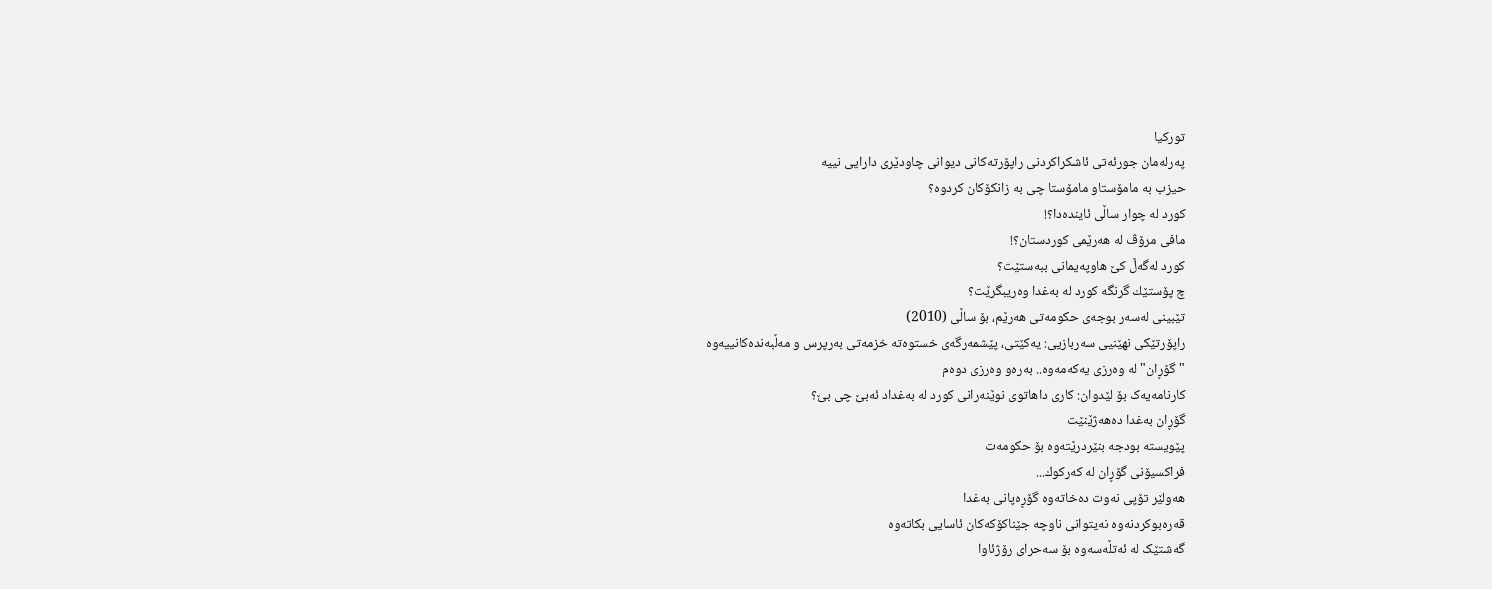توركیا
په‌رله‌مان جورئه‌تی‌ ئاشكراكردنی‌ راپۆرته‌كانی‌ دیوانی‌ چاودێری‌ دارایی‌ نییه‌
حیزب به‌ مامۆستا‌و مامۆستا چی‌ به‌ زانكۆكان كردوه‌؟
كورد له‌ چوار ساڵی ئاینده‌دا؟!
مافی‌ مرۆڤ له‌ هه‌رێمی‌ كوردستان؟!
كورد له‌گه‌ڵ كێ هاوپه‌یمانی ببه‌ستێت؟
چ پۆستێك گرنگه‌ كورد له‌ به‌غدا وه‌ریبگرێت؟
تێبینی‌ له‌سه‌ر بوجه‌ی‌ حكومه‌تی‌ هه‌رێم، بۆ ساڵی‌ (2010)
راپۆرتێكی‌ نهێنیی‌ سه‌ربازیی‌: یه‌كێتی‌، پێشمه‌رگه‌ی‌ خستوه‌ته‌ خزمه‌تی‌ به‌رپرس ‌و مه‌ڵبه‌نده‌كانییه‌وه‌
"گۆڕان" له‌ وه‌رزی‌ یه‌كه‌مه‌وه‌.. به‌ره‌و وه‌رزی‌ دوه‌م
کارنامه‌یه‌ک بۆ لێدوان: کاری داهاتوی نوێنه‌رانی کورد له‌ به‌غداد ئه‌بێ چی بێ؟
گۆڕان به‌غدا ده‌هه‌ژێنێت
پێویسته‌ بودجه‌ بنێردرێته‌وه‌ بۆ حكومه‌ت
فراكسیۆنی‌ گۆڕان له‌ كه‌ركوك...
هه‌ولێر تۆپی‌ نه‌وت ده‌خاته‌وه‌ گۆڕه‌پانی‌ به‌غدا
قه‌ره‌بوكردنه‌وه‌ نه‌یتوانی ناوچه‌ جێناكۆكه‌كان ئاسایی‌ بكاته‌وه‌
گه‌شتێک له‌ ئه‌تڵه‌سه‌وه‌ بۆ سه‌حرای رۆژئاوا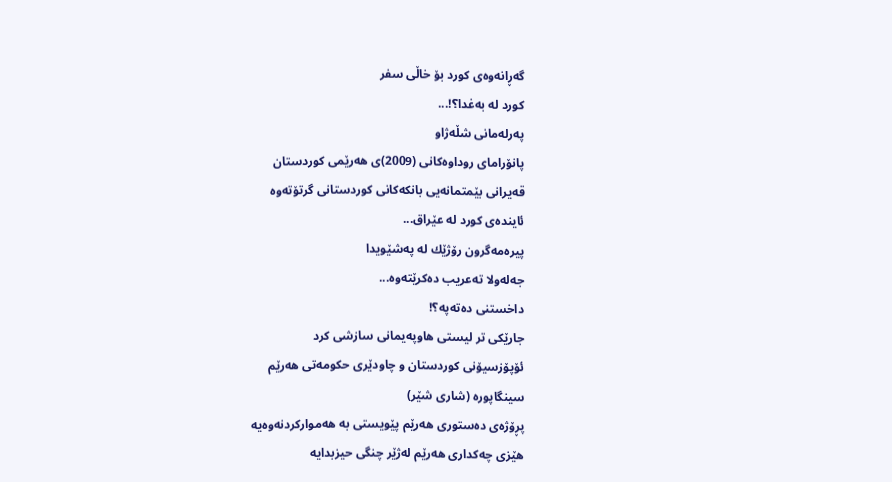گه‌ڕانه‌وه‌ی‌ كورد بۆ خاڵی‌ سفر
كورد له‌ به‌غدا؟!...
په‌رله‌مانی‌ شڵه‌ژاو
پانۆرامای‌ روداوه‌كانی‌ (2009)ی‌ هه‌رێمی‌ كوردستان
قه‌یرانی بێمتمانه‌یی بانكه‌كانی‌ كوردستانی‌ گرتۆته‌وه‌
ئاینده‌ی‌ كورد له‌ عێراق...
پیره‌مه‌گرون رۆژێك له‌ په‌شێویدا
جه‌له‌ولا ته‌عریب ده‌كرێته‌وه‌...
داخستنی‌ ده‌ته‌په‌؟!
جارێكی تر لیستی هاوپه‌یمانی سازشی كرد
ئۆپۆزسیۆنی‌ كوردستان و چاودێری‌ حكومه‌تی‌ هه‌رێم
سینگاپوره‌ (شاری شێر)
پڕۆژه‌ی‌ ده‌ستوری‌ هه‌رێم پێویستی‌ به‌ هه‌مواركردنه‌وه‌یه‌
هێزی‌ چه‌كداری‌ هه‌رێم له‌ژێر چنگی‌ حیزبدایه‌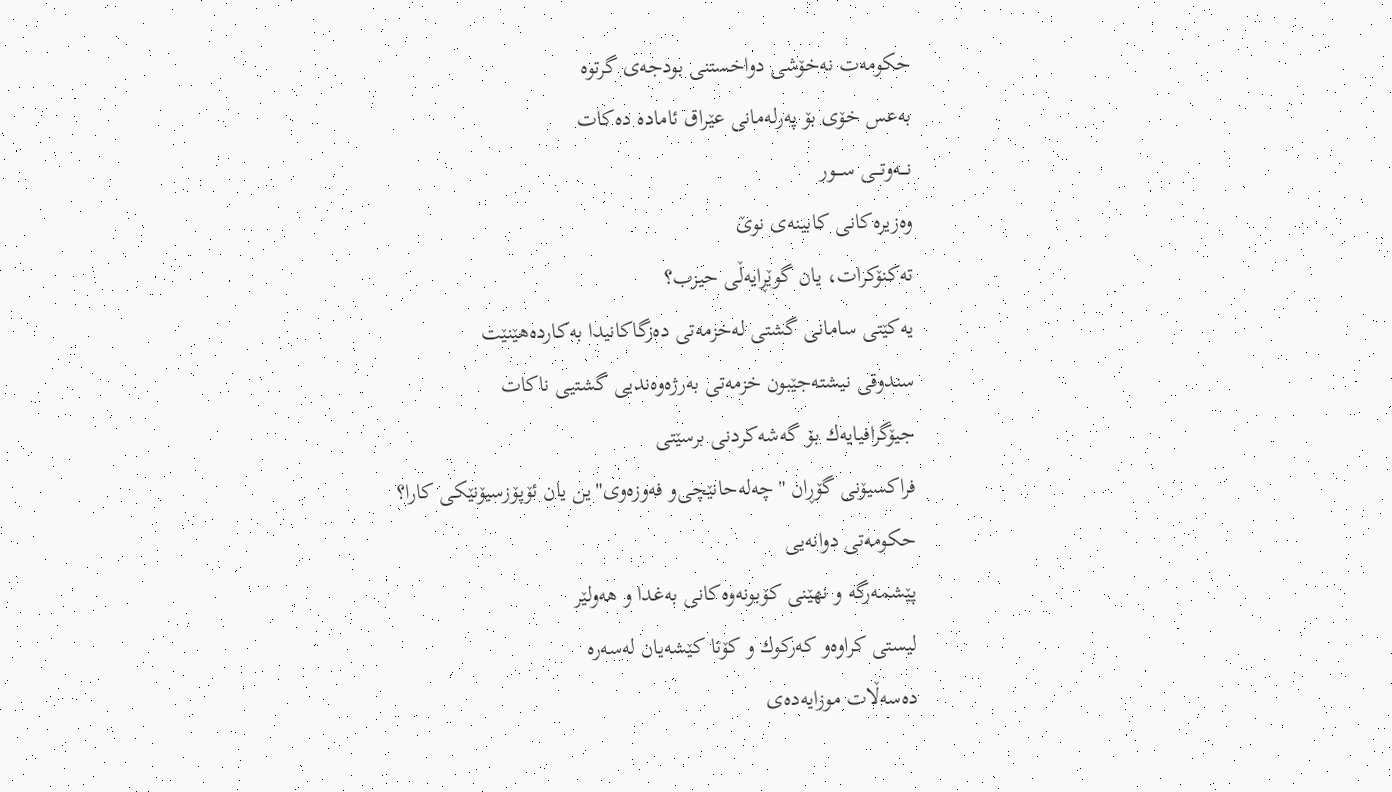حكومه‌ت نه‌خۆشی‌ دواخستنی‌ بودجه‌ی‌ گرتوه‌
به‌عس خۆی‌ بۆ په‌رله‌مانی‌ عێراق ئاماده‌ ده‌كات
نـــه‌وتـــی‌ ســـور
وه‌زیره‌كانی‌ كابینه‌ی‌ نوێ‌
ته‌كنۆكرات، یان گوێڕایه‌ڵی‌ حیزب؟
یه‌كێتی‌ سامانی‌ گشتی‌ له‌خزمه‌تی‌ ده‌زگاكانیدا به‌كارده‌هێنێت
سندوقی‌ نیشته‌جێبون خزمه‌تی‌ به‌رژه‌وه‌ندیی‌ گشتیی‌ ناكات
جیۆگرافیایه‌ك بۆ گه‌شه‌كردنی‌ برسێتی‌
فراكسیۆنی‌ گۆڕان "چه‌له‌حانێچی‌‌و فه‌وزه‌وی‌"ین یان ئۆپۆزسیۆنێكی‌ كارا؟
حكومه‌تی‌ دوانه‌یی‌
پێشمه‌رگه‌ و نهێنی‌ كۆبونه‌وه‌كانی‌ به‌غدا و هه‌ولێر
لیستی‌ كراوه‌‌و كه‌ركوك ‌و كۆتا كێشه‌یان له‌سه‌ره‌
ده‌سه‌ڵات موزایه‌ده‌ی‌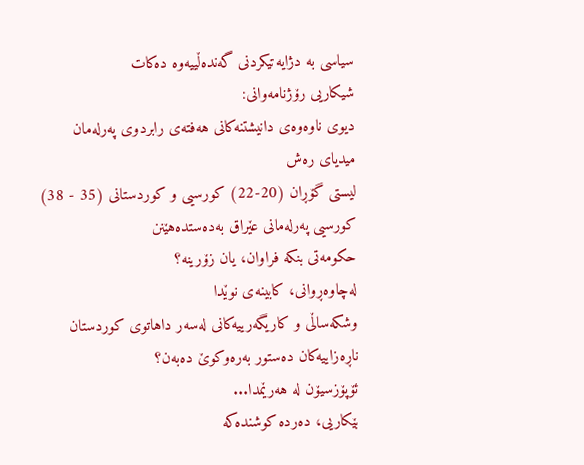سیاسی‌ به‌ دژایه‌تیكردنی‌ گه‌نده‌ڵییه‌وه‌ ده‌كات
شیكاریی رۆژنامه‌وانی‌:
دیوی‌ ناوه‌وه‌ی‌ دانیشتنه‌كانی‌ هه‌فته‌ی‌ رابردوی‌ په‌رله‌مان
میدیای‌ ره‌ش
لیستی‌ گۆڕان (20-22) كورسیی‌ و كوردستانی‌ (35 - 38) كورسیی په‌رله‌مانی‌ عێراق به‌ده‌ستده‌هێنن
حكومه‌تی‌ بنكه‌ فراوان، یان زۆرینه‌؟
له‌چاوه‌ڕوانی، كابینه‌ی‌ نوێدا
وشکه‌ساڵی ‌و کاریگه‌رییه‌کانی له‌سه‌ر داهاتوی کوردستان
ناڕه‌زاییه‌كان ده‌ستور به‌ره‌وكوێ‌ ده‌به‌ن؟
ئۆپۆزسیۆن له‌ هه‌رێمدا...
بێكاریی‌، ده‌رده‌ كوشنده‌كه‌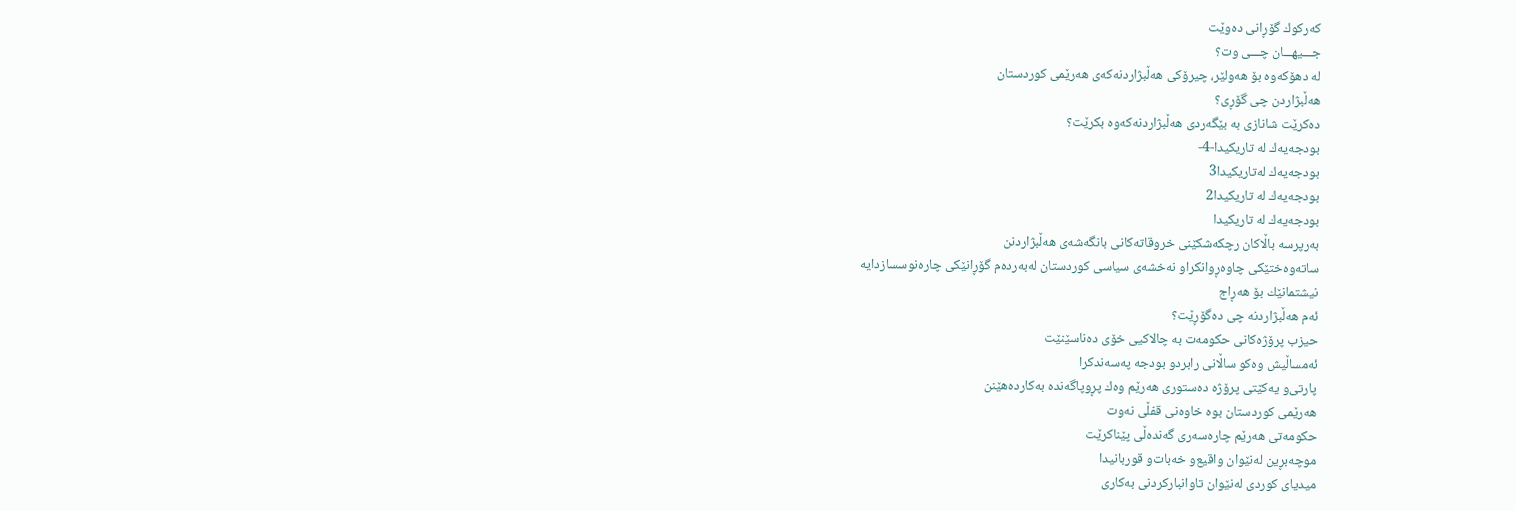كه‌ركوك گۆڕانی‌ ده‌وێت
جـــیهـــان چـــی‌ ‌وت؟
له‌ دهۆكه‌وه‌ بۆ هه‌ولێر، چیرۆكی‌ هه‌ڵبژاردنه‌كه‌ی‌ هه‌رێمی‌ كوردستان
هه‌ڵبژاردن چی‌ گۆڕی‌؟
ده‌كرێت شانازی‌ به‌ بێگه‌ردی‌ هه‌ڵبژاردنه‌كه‌وه‌ بكرێت؟
بودجه‌یه‌ك له‌ تاریكیدا-4-
بودجه‌یه‌ك له‌تاریكیدا3
بودجه‌یه‌ك له‌ تاریكیدا2
بودجه‌یه‌ك له‌ تاریكیدا
به‌رپرسه‌ باڵاكان رچكه‌شكێنی خروقاته‌كانی‌ بانگه‌شه‌ی‌ هه‌ڵبژاردنن
ساته‌وه‌ختێكی‌ چاوه‌ڕوانكراو نه‌خشه‌ی‌ سیاسی‌ كوردستان له‌به‌رده‌م گۆڕانێكی‌ چاره‌نوسسازدایه‌
نیشتمانێك بۆ هه‌ڕاج
ئه‌م هه‌ڵبژاردنه‌ چی‌ ده‌گۆڕێت؟
حیزب پرۆژه‌كانی‌ حكومه‌ت به‌ چالاكیی خۆی ده‌ناسێنێت
ئه‌مساڵیش وه‌كو ساڵانی‌ رابردو بودجه‌ په‌سه‌ندكرا
پارتی‌‌و یه‌كێتی‌ پرۆژه‌ ده‌ستوری‌ هه‌رێم وه‌ك پڕوپاگه‌نده‌ به‌كارده‌هێنن
هه‌رێمی‌ كوردستان بوه‌ خاوه‌نی‌ قفڵی‌ نه‌وت
حكومه‌تی‌ هه‌رێم چاره‌سه‌ری‌ گه‌نده‌ڵی‌ پێناكرێت
موچه‌بڕین له‌نێوان واقیع‌و خه‌بات‌و قوربانیدا
میدیای‌ كوردی‌ له‌نێوان تاوانباركردنی‌ به‌كاری‌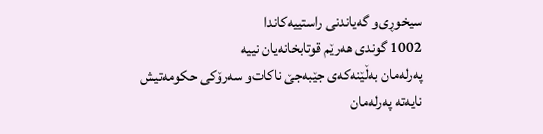سیخوڕی‌‌و گه‌یاندنی‌ راستییه‌كاندا
1002 گوندی‌ هه‌رێم قوتابخانه‌یان نییه‌
په‌رله‌مان به‌ڵێنه‌كه‌ی‌ جێبه‌جێ‌ ناكات‌و سه‌رۆكی‌ حكومه‌تیش نایه‌ته‌ په‌رله‌مان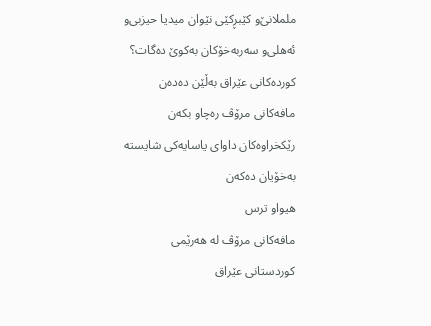ململانێ‌و كێبڕكێی نێوان میدیا حیزبی‌و ئه‌هلی‌و سه‌ربه‌خۆكان به‌كوێ ده‌گات؟
كورده‌كانی عێراق به‌ڵێن ده‌ده‌ن مافه‌كانی مرۆڤ ره‌چاو بكه‌ن
رێكخراوه‌كان داوای‌ یاسایه‌كی‌ شایسته‌ به‌خۆیان ده‌كه‌ن
هیواو ترس
مافه‌كانی‌ مرۆڤ له‌ هه‌رێمی‌ كوردستانی‌ عێراق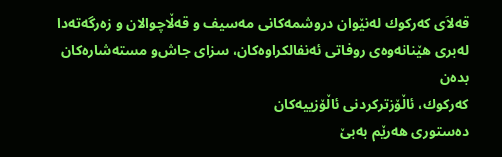قه‌لاَی كه‌ركوك له‌نێوان دروشمه‌كانی مه‌سیف و قه‌ڵاچوالان و زه‌رگه‌ته‌دا
له‌بری هێنانه‌وه‌ی روفاتی ئه‌نفالكراوه‌كان، سزای جاش‌و مسته‌شاره‌كان بده‌ن
كه‌ركوك، ئاڵۆزتركردنی ئاڵۆزییه‌كان
ده‌ستوری‌ هه‌رێم به‌بێ‌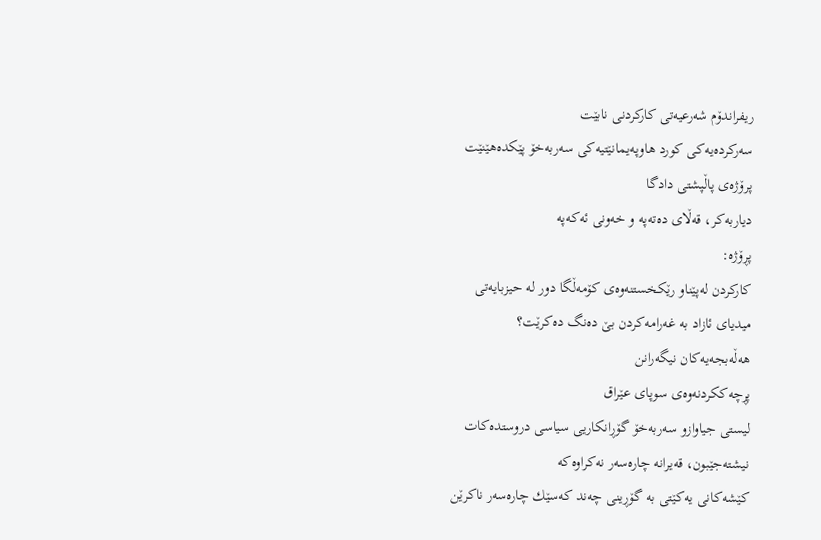ریفراندۆم شه‌رعیه‌تی‌ كاركردنی‌ نابێت
سه‌ركرده‌یه‌كی كورد هاوپه‌یمانێتیه‌کی سه‌ربه‌خۆ پێكده‌هێنێت
پرۆژه‌ی‌ پاڵپشتی‌ دادگا
دیاربه‌كر، قه‌ڵای‌ ده‌ته‌په‌ ‌و خه‌ونی‌ ئه‌كه‌په‌
پڕۆژه‌:
کارکردن له‌پێناو رێکخستنه‌وه‌ی کۆمه‌ڵگا دور له‌ حیزبایه‌تی
میدیای‌ ئازاد به‌ غه‌رامه‌كردن بێ‌ ده‌نگ ده‌كرێت؟
هه‌ڵه‌بجه‌یه‌كان نیگه‌رانن
پڕچه‌ككردنه‌وه‌ی سوپای عێراق
لیستی‌ جیاواز‌و سه‌ربه‌خۆ گۆڕانكاریی‌ سیاسی‌ دروستده‌كات
نیشته‌جێبون، قه‌یرانه‌ چاره‌سه‌ر نه‌كراوه‌كه‌
كێشه‌كانی‌ یه‌كێتی‌ به‌ گۆڕینی‌ چه‌ند كه‌سێك چاره‌سه‌ر ناكرێن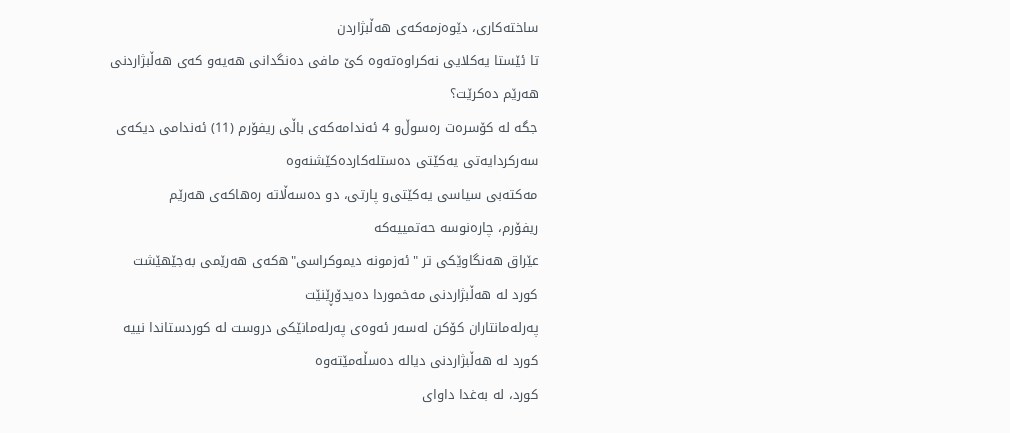ساخته‌كاری‌، دێوه‌زمه‌كه‌ی‌ هه‌ڵبژاردن
تا ئێستا یه‌كلایی‌ نه‌كراوه‌ته‌وه‌ كێ‌ مافی‌ ده‌نگدانی‌ هه‌یه‌‌و كه‌ی‌ هه‌ڵبژاردنی‌ هه‌رێم ده‌كرێت؟
جگه‌ له‌ كۆسره‌ت ره‌سوڵ‌و 4 ئه‌ندامه‌كه‌ی‌ باڵی‌ ریفۆرم (11) ئه‌ندامی‌ دیكه‌ی‌ سه‌ركردایه‌تی‌ یه‌كێتی‌ ده‌ستله‌كارده‌كێشنه‌وه‌
مه‌كته‌بی‌ سیاسی‌ یه‌كێتی‌‌و پارتی‌، دو ده‌سه‌ڵاته‌ ره‌هاكه‌ی‌ هه‌رێم
ریفۆرم، چاره‌نوسه‌ حه‌تمییه‌كه‌
عێراق هه‌نگاوێكی‌ تر "ئه‌زمونه‌ دیموكراسی"ه‌كه‌ی‌ هه‌رێمی‌ به‌جێهێشت
كورد له‌ هه‌ڵبژاردنی‌ مه‌خموردا ده‌یدۆڕێنێت
په‌رله‌مانتاران كۆكن له‌سه‌ر ئه‌وه‌ی‌ په‌رله‌مانێكی‌ دروست له‌ كوردستاندا نییه‌
كورد له‌ هه‌ڵبژاردنی‌ دیاله‌ ده‌سڵه‌مێته‌وه‌
كورد، له‌ به‌غدا داوای‌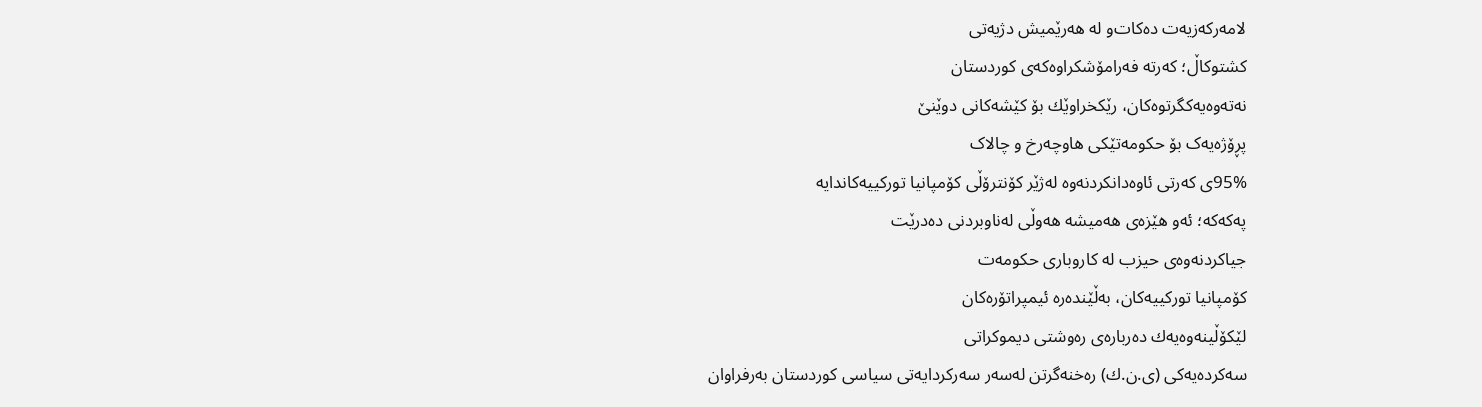لامه‌ركه‌زیه‌ت ده‌كات‌و له‌ هه‌رێمیش دژیه‌تی‌
كشتوكاڵ‌؛ كه‌رته‌ فه‌رامۆشكراوه‌كه‌ی‌ كوردستان
نه‌ته‌وه‌یه‌كگرتوه‌كان، رێكخراوێك بۆ كێشه‌كانی‌ دوێنێ‌
پڕۆژه‌یه‌ک بۆ حکومه‌تێکی هاوچه‌رخ و چالاک
95%ی‌ كه‌رتی‌ ئاوه‌دانكردنه‌وه‌ له‌ژێر كۆنترۆڵی‌ كۆمپانیا توركییه‌كاندایه‌
په‌كه‌كه‌؛ ئه‌و هێزه‌ی‌ هه‌میشه‌ هه‌وڵی‌ له‌ناوبردنی‌ ده‌درێت
جیاكردنه‌وه‌ی‌ حیزب له‌ كاروباری‌ حكومه‌ت
كۆمپانیا توركییه‌كان، به‌ڵێنده‌ره‌ ئیمپراتۆره‌كان
لێکۆڵینه‌وه‌یه‌ك‌ ده‌رباره‌ی ره‌وشتی دیموکراتی
سه‌كرده‌یه‌كی (ی‌.ن.ك) ره‌خنه‌گرتن له‌سه‌ر سه‌ركردایه‌تی‌ سیاسی كوردستان به‌رفراوان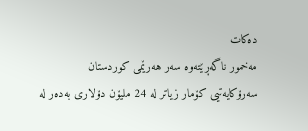ده‌كات
مه‌خمور ناگه‌ڕێته‌وه‌ سه‌ر هه‌رێمی‌ كوردستان
سه‌رۆكایه‌تیی‌ كۆمار زیاتر له‌ 24 ملیۆن دۆلاری‌ به‌ده‌ر له‌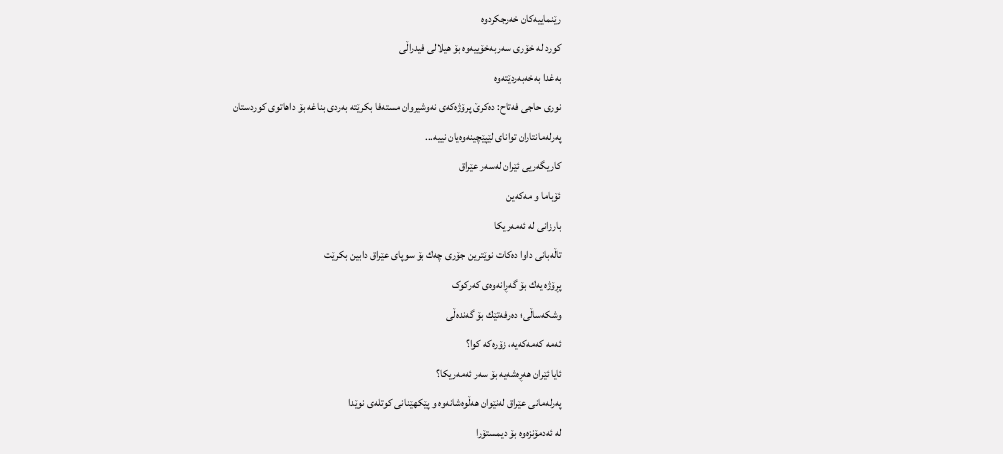رێنماییه‌كان خه‌رجكردوه‌
كورد له‌ خۆری‌ سه‌ربه‌خۆییه‌وه‌ بۆ هیلالی‌ فیدراڵی‌
به‌غدا به‌خه‌به‌ردێته‌وه‌
نوری‌ حاجی‌ فه‌تاح: ده‌كرێ‌ پرۆژه‌كه‌ی‌ نه‌وشیروان مسته‌فا بكرێته‌ به‌ردی‌ بناغه‌ بۆ داهاتوی‌ كوردستان
په‌رله‌مانتاران توانای‌ لێپێچینه‌وه‌یان نییه‌...
كاریگه‌ریی ئێران له‌سه‌ر عێراق
ئۆباما و مه‌كه‌ین
بارزانی‌ له‌ ئه‌مه‌ریكا
تاڵه‌بانی‌ داوا ده‌كات نوێترین جۆری‌ چه‌ك بۆ سوپای‌ عێراق دابین بكرێت
پڕۆژه یه‌ك‌ بۆ گه‌ڕانه‌وه‌ی که‌رکوک
وشكه‌ساڵی‌؛ ده‌رفه‌تێك بۆ گه‌نده‌ڵی‌
ئه‌مه‌ كه‌مه‌كه‌یه‌، زۆره‌كه‌ كوا؟
ئایا ئێران‌ هه‌ڕه‌شه‌یه‌ بۆ سه‌ر ئه‌مه‌ریكا؟
په‌رله‌مانی‌ عێراق له‌نێوان هه‌ڵوه‌شانه‌وه‌ ‌و پێكهێنانی‌ كوتله‌ی‌ نوێدا
له‌ ئه‌دمۆنزه‌وه‌ بۆ دیمستۆرا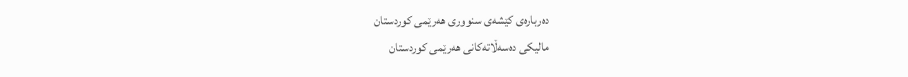ده‌رباره‌ی‌ كێشه‌ی‌ سنووری‌ هه‌رێمی‌ كوردستان
مالیكی‌ ده‌سه‌ڵاته‌كانی‌ هه‌رێمی‌ كوردستان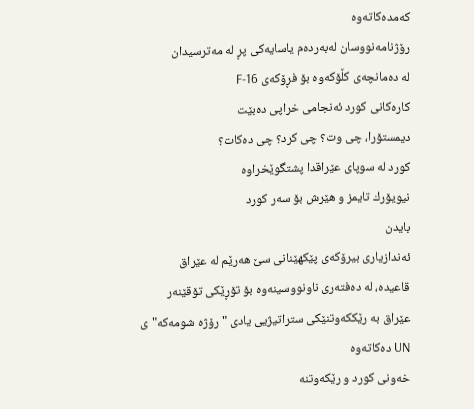كه‌مده‌كاته‌وه‌
رۆژنامه‌نووسان له‌به‌رده‌م یاسایه‌كی‌ پڕ له‌ مه‌ترسیدان
له‌ ده‌مانچه‌ی‌ كڵۆكه‌وه‌ بۆ فڕۆكه‌ی‌ F-16
كاره‌كانی‌ كورد ئه‌نجامی‌ خراپی‌ ده‌بێت
دیمستۆرا، چی‌ وت؟ چی كرد؟ چی ده‌كات؟
كورد له‌ سوپای‌ عێراقدا پشتگوێخراوه‌
نیویۆرك تایمز و هێرش بۆ سه‌ر كورد
بایدن
ئه‌ندازیاری بیرۆکه‌ی پێکهێنانی سێ هه‌رێم له‌ عێراق
قاعیده‌، له‌ ده‌فته‌ری‌ ناونووسینه‌وه‌ بۆ تۆڕێكی‌ تۆقێنه‌ر
عێراق به‌ رێككه‌وتنێكی‌ ستراتیژیی‌ یادی‌ "رۆژه‌ شومه‌كه‌"ی‌ UN ده‌كاته‌وه‌
خه‌ونی‌ كورد و رێكه‌وتنه‌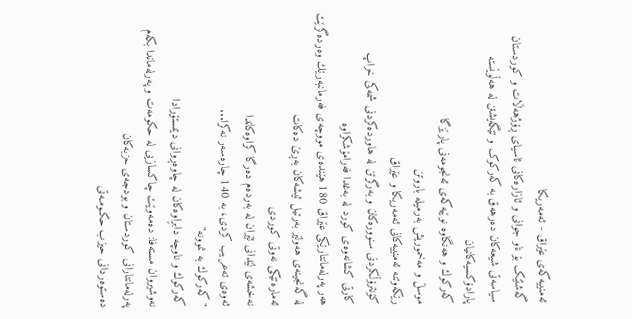ئه‌منییه‌كه‌ی‌ عێراق - ئه‌مه‌ریكا
گه‌شتێک بۆ‌ ناو جوانی و ئازاره‌کانی ئاسیای ڕۆژهه‌ڵات و کوردستان
سیاسه‌تی شیعه‌کان ده‌رهه‌ق به‌ که‌رکوک و تێگه‌یشتن له‌ هه‌ڵوێسته‌ پارادۆکسیه‌کانیان‌
كه‌ركوك و هه‌نگاوه‌ نوێیه‌كه‌ی ئه‌نجومه‌نی پارێزگا
موسڵ و مه‌خموریش به‌رمیله‌ باروتن
رێكه‌وتنه‌ ئه‌منییه‌كانی‌ ئه‌مه‌ریكا و عێراق
كۆنترۆڵكردنی سنووره‌كان و به‌رگرتن له‌ هاورده‌كردنی شمه‌كی خراپ
كارتی‌ كشانه‌وه‌ی‌ كورد له‌ به‌غدا فه‌رامۆشكراوه‌
هه‌ر په‌رله‌مانتارێكی‌ عێراق 180 هێنده‌ی‌ مووچه‌ی‌ فه‌رمانبه‌رێك وه‌رده‌گرێت
له‌ گه‌نجینه‌ی هه‌ولێر به‌رتیل ئیشه‌كان به‌ڕێ‌ ده‌كات
ئه‌ماره‌تێكی‌ نه‌وتی‌ كوردی‌
نه‌خشه‌ی لێدانی ئێران له‌ به‌رده‌م ده‌رگا كراوه‌كاندا
ئه‌وه‌ی‌ ته‌عریب كردی‌، به‌ 140 چاره‌سه‌ر نه‌كرا...
"كه‌ركوك به‌ نموونه‌"
كه‌ركوك و ناوچه‌ دابڕاوه‌كان له‌ چاوه‌ڕوانی دیمستۆرادا
نه‌وشیروان مسته‌فا: ده‌مه‌وێت چاكسازیی‌ له‌ حكومه‌ت و په‌رله‌ماندا بكه‌م
په‌رله‌مانتارانی كوردستان و بودجه‌ی حزبه‌كان
ده‌ستوه‌ردانی‌ حیزب حكـومـه‌تی‌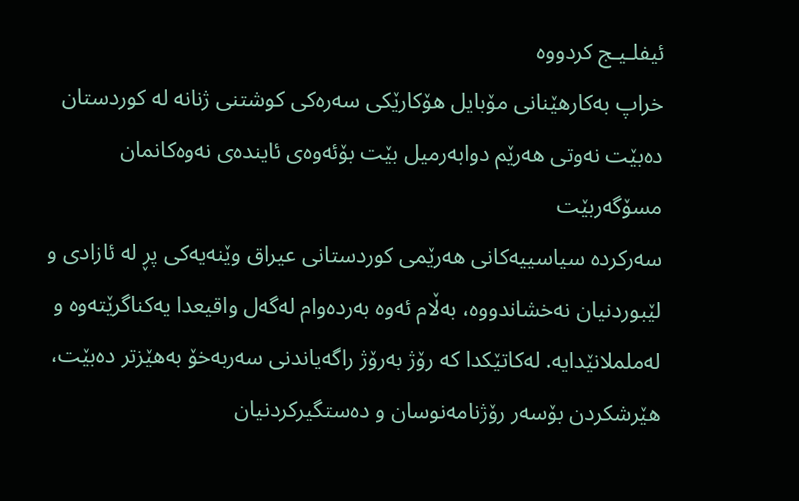ئیفلـیـج كردووه‌
خراپ به‌كارهێنانی‌ مۆبایل هۆكارێكی‌ سه‌ره‌كی كوشتنی‌ ژنانه‌ له‌ كوردستان
ده‌بێت نه‌وتی‌ هه‌رێم دوابه‌رمیل بێت بۆئه‌وه‌ی‌ ئاینده‌ی‌ نه‌وه‌كانمان مسۆگه‌ربێت
سه‌ركرده‌ سیاسییه‌كانی هه‌رێمی كوردستانی عیراق وێنه‌یه‌كی پڕ له‌ ئازادی و لێبوردنیان نه‌خشاندووه‌، به‌ڵام ئه‌وه‌ به‌رده‌وام له‌گه‌ل واقیعدا یه‌كناگرێته‌وه‌ و له‌ململانێدایه‌. له‌كاتێكدا كه‌ رۆژ به‌رۆژ راگه‌یاندنی سه‌ربه‌خۆ به‌هێزتر ده‌بێت، هێرشكردن بۆسه‌ر رۆژنامه‌نوسان و ده‌ستگیركردنیان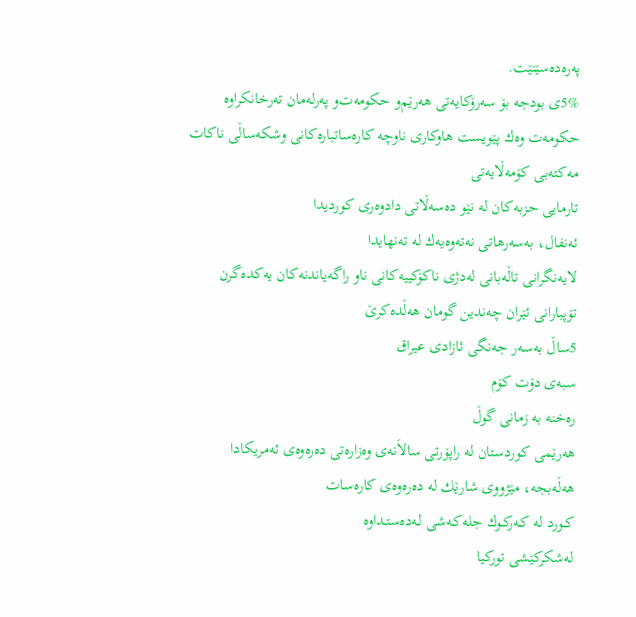په‌ره‌ده‌سێنێت.
5%ی‌ بودجه‌ بۆ سه‌رۆكایه‌تی‌ هه‌رێم‌و حكومه‌ت‌و په‌رله‌مان ته‌رخانكراوه‌
حكومه‌ت وه‌ك پێویست هاوكاری‌ ناوچه‌ كاره‌ساتباره‌كانی‌ وشكه‌ساڵی‌ ناكات
مه‌كته‌بی‌ كۆمه‌ڵایه‌تی‌
تارمایی‌ حزبه‌كان له‌ نێو ده‌سه‌ڵاتی‌ دادوه‌ری کوردیدا
ئه‌نفال، به‌سه‌رهاتی نه‌ته‌وه‌یه‌ك له‌ ته‌نهایدا
لایه‌نگرانی‌ تاڵه‌بانی‌ له‌دژی‌ ناكۆكییه‌كانی‌ ناو راگه‌یاندنه‌كان یه‌كده‌گرن
تۆپبارانی‌ ئێران چه‌ندین گومان هه‌ڵده‌كرێ‌
5ساڵ به‌سه‌ر جه‌نگی‌ ئازادی‌ عیراق
سبه‌ی دۆت كۆم
ره‌خنه‌ به‌ زمانی‌ گوڵ
هه‌رێمی‌ كوردستان له‌ راپۆرتی‌ سالاَنه‌ی‌ وه‌زاره‌تی‌ ده‌ره‌وه‌ی‌ ئه‌مریكادا
هه‌ڵه‌بجه‌، مێژووی شارێك له‌ ده‌ره‌وه‌ی كاره‌سات
كـورد له‌ كـه‌ركـوك جله‌كـه‌شی‌ لـه‌ده‌ستـداوه‌
له‌شكركێشی توركیا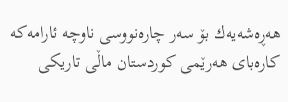هه‌ڕه‌شه‌یه‌ك بۆ سه‌ر چاره‌نووسی ناوچه‌ ئارامه‌كه‌
كاره‌بای هه‌رێمی كوردستان ماڵی تاریكی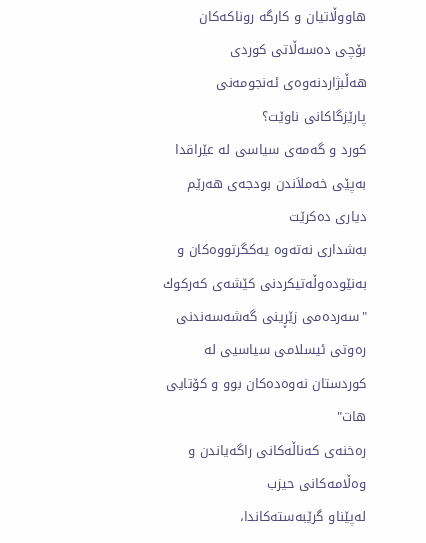هاووڵاتیان و كارگه‌ روناكه‌كان
بۆچی‌ ده‌سه‌ڵاتی‌ كوردی‌ هه‌ڵبژاردنه‌وه‌ی‌ ئه‌نجومه‌نی پارێزگاكانی ناوێت؟
كورد و گه‌مه‌ی‌ سیاسی‌ له‌ عێراقدا
به‌پێی‌ خه‌ملاَندن بودجه‌ی‌ هه‌رێم دیاری‌ ده‌كرێت
به‌شداری نه‌ته‌وه‌ یه‌كگرتووه‌كان و به‌نێوده‌وڵه‌تیكردنی كێشه‌ی كه‌ركوك
"سه‌رده‌می‌ زێڕینی‌ گه‌شه‌سه‌ندنی‌ ره‌وتی‌ ئیسلامی‌ سیاسیی‌ له‌ كوردستان نه‌وه‌ده‌كان بوو و كۆتایی‌ هات"
ره‌خنه‌ی كه‌ناڵه‌كانی راگه‌یاندن و وه‌ڵامه‌كانی حیزب
له‌پێناو گرێبه‌سته‌كاندا،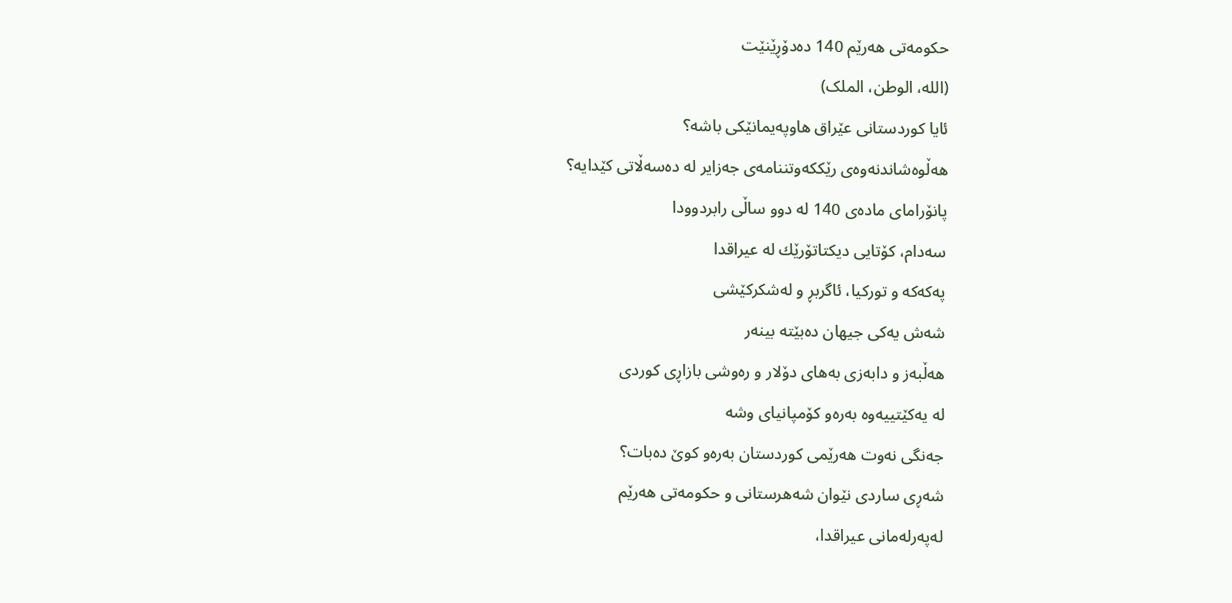حكومه‌تی‌ هه‌رێم 140 ده‌دۆڕێنێت
(الله‌، الوطن، الملک)
ئایا كوردستانی‌ عێراق هاوپه‌یمانێكی‌ باشه‌؟
هه‌ڵوه‌شاندنه‌وه‌ی‌ رێككه‌وتننامه‌ی‌ جه‌زایر له‌ ده‌سه‌ڵاتی‌ كێدایه‌؟
پانۆرامای‌ ماده‌ی‌ 140 له‌ دوو ساڵی‌ رابردوودا
سه‌دام، كۆتایی دیكتاتۆرێك له‌ عیراقدا
په‌كه‌كه‌ و توركیا، ئاگربڕ و له‌شكركێشی‌
شه‌ش یه‌كی‌ جیهان ده‌بێته‌ بینه‌ر
هه‌ڵبه‌ز و دابه‌زی به‌های دۆلار و ره‌وشی بازاڕی كوردی
له‌ یه‌کێتییه‌وه‌ به‌ره‌و کۆمپانیای وشه‌
جه‌نگی‌ نه‌وت هه‌رێمی‌ كوردستان به‌ره‌و كوێ‌ ده‌بات؟
شه‌ڕی‌ ساردی‌ نێوان شه‌هرستانی‌ ‌و حكومه‌تی‌ هه‌رێم
له‌په‌رله‌مانی‌ عیراقدا،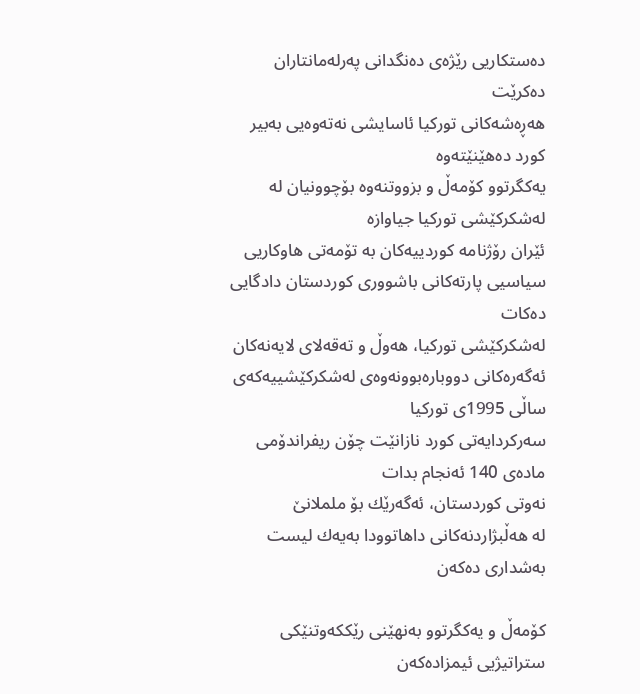ده‌ستكاریی‌ رێژه‌ی‌ ده‌نگدانی‌ په‌رله‌مانتاران ده‌كرێت
هه‌ڕه‌شه‌كانی توركیا ئاسایشی نه‌ته‌وه‌یی به‌بیر كورد ده‌هێنێته‌وه‌
یه‌كگرتوو كۆمه‌ڵ‌ ‌و بزووتنه‌وه‌ بۆچوونیان له‌ له‌شكركێشی‌ توركیا جیاوازه‌
ئێران رۆژنامه‌ كوردییه‌كان به‌ تۆمه‌تی هاوكاریی سیاسیی پارته‌كانی‌ باشووری‌ كوردستان دادگایی ده‌كات
له‌شكركێشی توركیا، هه‌وڵ‌ و ته‌قه‌لای لایه‌نه‌كان
ئه‌گه‌ره‌كانی‌ دووباره‌بوونه‌وه‌ی‌ له‌شكركێشییه‌كه‌ی‌ ساڵی‌ 1995ی‌ توركیا
سه‌ركردایه‌تی‌ كورد نازانێت چۆن ریفراندۆمی‌ ماده‌ی‌ 140 ئه‌نجام بدات
نه‌وتی‌ كوردستان، ئه‌گه‌رێك بۆ ململانێ‌
له‌ هه‌ڵبژاردنه‌كانی‌ داهاتوودا به‌یه‌ك لیست به‌شداری‌ ده‌كه‌ن

كۆمه‌ڵ ‌‌و یه‌كگرتوو به‌نهێنی‌ رێككه‌وتنێكی‌ ستراتیژیی‌ ئیمزاده‌كه‌ن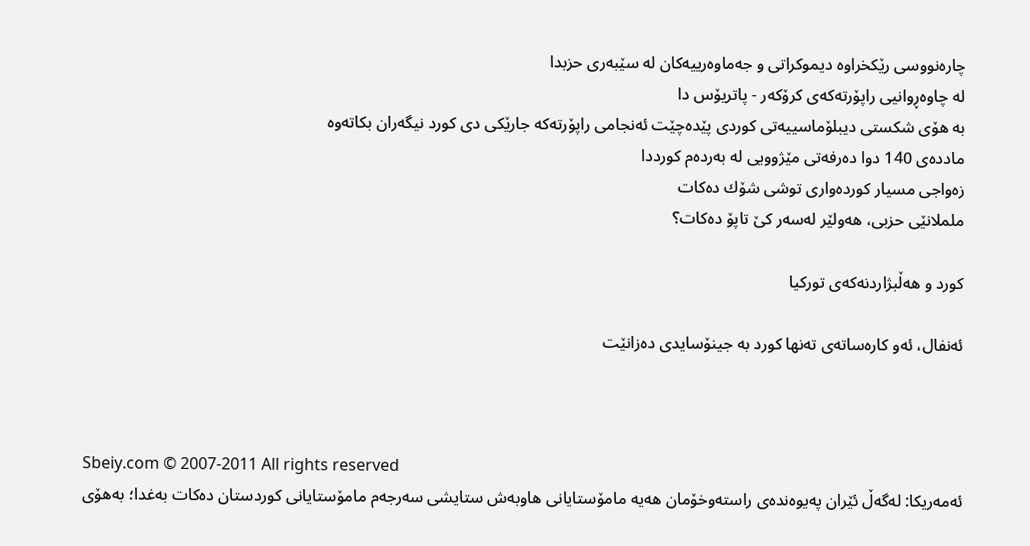چاره‌نووسی‌ رێكخراوه‌ دیموكراتی و جه‌ماوه‌رییه‌كان له‌ سێبه‌ری‌ حزبدا
له‌ چاوه‌ڕوانیی‌ راپۆرته‌كه‌ی‌ كرۆكه‌ر - پاتریۆس دا
به‌ هۆی‌ شكستی‌ دیبلۆماسییه‌تی‌ كوردی پێده‌چێت ئه‌نجامی‌ راپۆرته‌كه‌ جارێكی‌ دی‌ كورد نیگه‌ران بكاته‌وه‌
مادده‌ی‌ 140 دوا ده‌رفه‌تی مێژوویی له‌ به‌رده‌م کورددا
زه‌واجی‌ مسیار كورده‌واری‌ توشی‌ شۆك ده‌كات
ململانێی‌ حزبی‌، هه‌ولێر له‌سه‌ر كێ‌ تاپۆ ده‌كات؟

کورد و هه‌ڵبژاردنه‌که‌ی تورکیا

ئه‌نفال، ئه‌و کاره‌ساته‌ی ته‌نها کورد به‌ جینۆسایدی ده‌زانێت



Sbeiy.com © 2007-2011 All rights reserved
ئه‌مه‌ریكا: له‌گه‌ڵ ئێران په‌یوه‌نده‌ی‌ راسته‌وخۆمان هه‌یه‌ مامۆستایانی هاوبه‌ش ستایشی سه‌رجه‌م مامۆستایانی‌ كوردستان ده‌كات به‌غدا؛ به‌هۆی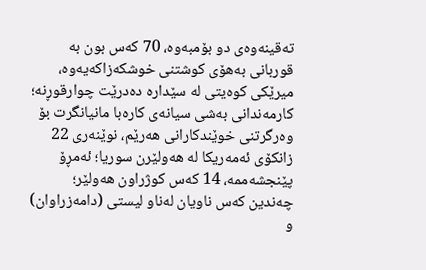ته‌قینه‌وه‌ی دو بۆمبه‌وه، 70 كه‌س بون به‌ قوربانی‌ به‌هۆی‌ كوشتنی‌ خوشكه‌زاكه‌یه‌وه‌، میرێكی كوه‌یتی‌ له‌ سێداره‌ ده‌درێت چوارقوڕنه‌؛ كارمه‌ندانی به‌شی سیانه‌ی كاره‌با مانیانگرت بۆ وه‌رگرتنی خوێندكارانی هه‌رێم، نوێنه‌ری‌ 22 زانكۆی‌ ئه‌مه‌ریكا له‌ هه‌ولێرن سوریا؛ ئه‌مڕۆ پێنجشه‌ممه‌، 14 كه‌س كوژراون هه‌ولێر؛ چه‌ندین كه‌س ناویان له‌ناو ليستى (دامه‌زراوان) و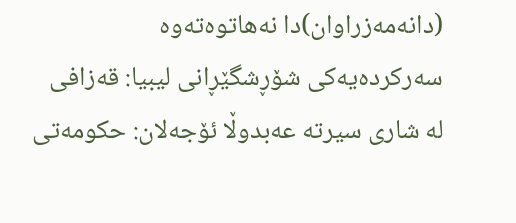(دانه‌مه‌زراوان)دا نه‌هاتوه‌ته‌وه‌ سه‌ركرده‌یه‌كی شۆڕشگێڕانی‌ لیبیا: قه‌زافی له‌ شاری‌ سیرته‌ عه‌بدوڵا ئۆجه‌لان: حكومه‌تی‌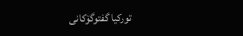توركیا گفتوگۆكانی‌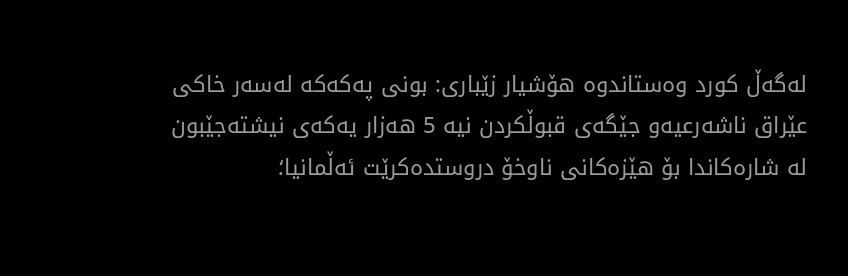له‌گه‌ڵ كورد وه‌ستاندوه‌ هۆشیار زێباری‌: بونی په‌كه‌كه‌ له‌سه‌ر خاكی عێراق ناشه‌رعیه‌و جێگه‌ی‌ قبوڵكردن نیه‌ 5 هه‌زار یه‌كه‌ی‌ نیشته‌جێبون له‌ شاره‌كاندا بۆ هێزه‌كانی ناوخۆ دروستده‌كرێت ئه‌ڵمانیا؛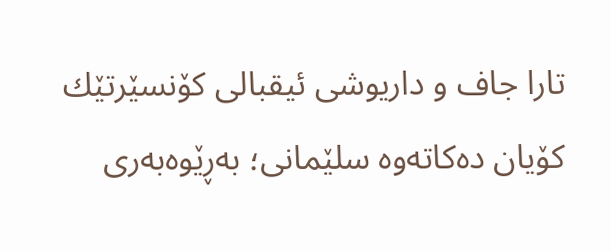تارا جاف و داریوشی‌ ئیقبالی‌ كۆنسێرتێك كۆیان ده‌كاته‌وه‌ سلێمانی؛ به‌ڕێوه‌به‌ری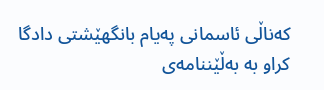كه‌ناڵی ئاسمانی په‌یام بانگهێشتی دادگا کراو به‌ به‌ڵێننامه‌ی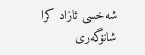شه‌خسی ئازاد کرا شانۆگه‌ری‌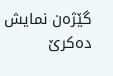گێژه‌ن نمایش ده‌كرێ